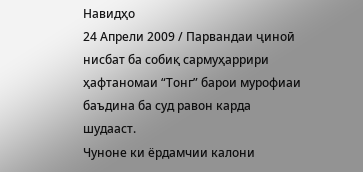Навидҳо
24 Апрели 2009 / Парвандаи ҷиноӣ нисбат ба собиқ сармуҳаррири ҳафтаномаи “Тонг” барои мурофиаи баъдина ба суд равон карда шудааст.
Чуноне ки ёрдамчии калони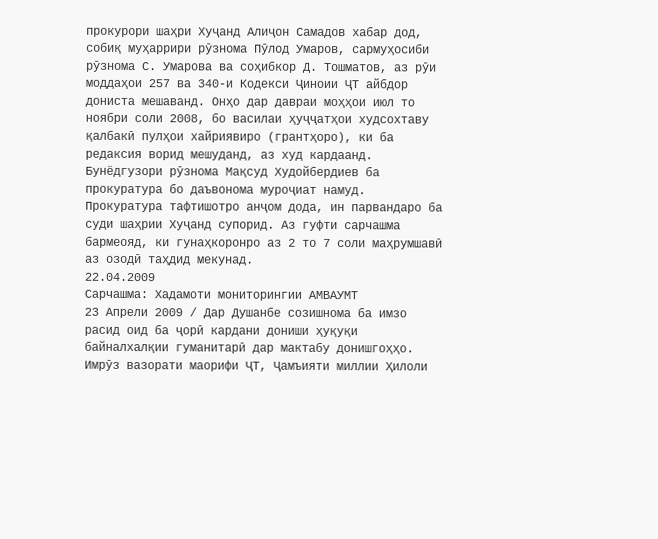прокурори шаҳри Хуҷанд Алиҷон Самадов хабар дод, собиқ муҳаррири рӯзнома Пӯлод Умаров, сармуҳосиби рӯзнома С. Умарова ва соҳибкор Д. Тошматов, аз рӯи моддаҳои 257 ва 340-и Кодекси Ҷиноии ҶТ айбдор дониста мешаванд. Онҳо дар давраи моҳҳои июл то ноябри соли 2008, бо василаи ҳуҷҷатҳои худсохтаву қалбакӣ пулҳои хайриявиро (грантҳоро), ки ба редаксия ворид мешуданд, аз худ кардаанд. Бунёдгузори рӯзнома Мақсуд Худойбердиев ба прокуратура бо даъвонома муроҷиат намуд.
Прокуратура тафтишотро анҷом дода, ин парвандаро ба суди шаҳрии Хуҷанд супорид. Аз гуфти сарчашма бармеояд, ки гунаҳкоронро аз 2 то 7 соли маҳрумшавӣ аз озодӣ таҳдид мекунад.
22.04.2009
Сарчашма: Хадамоти мониторингии АМВАУМТ
23 Апрели 2009 / Дар Душанбе созишнома ба имзо расид оид ба ҷорӣ кардани дониши ҳуқуқи байналхалқии гуманитарӣ дар мактабу донишгоҳҳо.
Имрӯз вазорати маорифи ҶТ, Ҷамъияти миллии Ҳилоли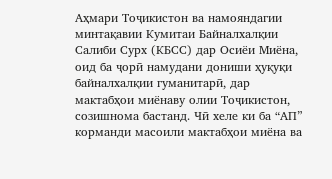Аҳмари Тоҷикистон ва намояндагии минтақавии Кумитаи Байналхалқии Салиби Сурх (КБСС) дар Осиёи Миёна, оид ба ҷорӣ намудани дониши ҳуқуқи байналхалқии гуманитарӣ, дар мактабҳои миёнаву олии Тоҷикистон, созишнома бастанд. Чӣ хеле ки ба “АП” корманди масоили мактабҳои миёна ва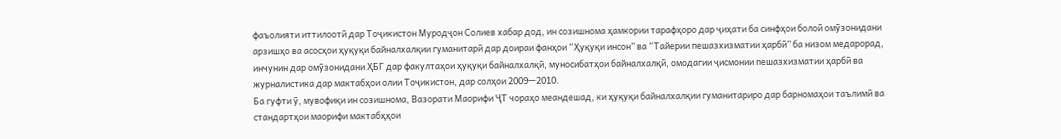фаъолияти иттилоотӣ дар Тоҷикистон Муродҷон Солиев хабар дод, ин созишнома ҳамкории тарафҳоро дар ҷиҳати ба синфҳои болоӣ омӯзонидани арзишҳо ва асосҳои ҳуқуқи байналхалқии гуманитарӣ дар доираи фанҳои “Ҳуқуқи инсон” ва “Тайерии пешазхизматии ҳарбӣ” ба низом медарорад, инчунин дар омӯзонидани ҲБГ дар факултаҳои ҳуқуқи байналхалқӣ, муносибатҳои байналхалқӣ, омодагии ҷисмонии пешазхизматии ҳарбӣ ва журналистика дар мактабҳои олии Тоҷикистон, дар солҳои 2009—2010.
Ба гуфти ӯ, мувофиқи ин созишнома, Вазорати Маорифи ҶТ чораҳо меандешад, ки ҳуқуқи байналхалқии гуманитариро дар барномаҳои таълимӣ ва стандартҳои маорифи мактабҳҳои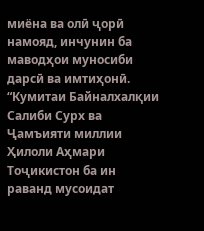миёна ва олӣ ҷорӣ намояд, инчунин ба маводҳои муносиби дарсӣ ва имтиҳонӣ.
“Кумитаи Байналхалқии Салиби Сурх ва Ҷамъияти миллии Ҳилоли Аҳмари Тоҷикистон ба ин раванд мусоидат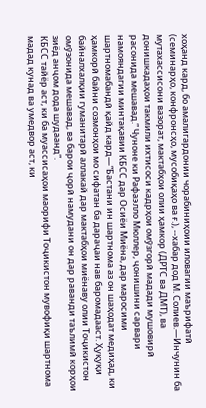хоҳанд кард, бо амалигардонии чорабиниҳоии иловагии маърифатӣ (семинарҳо, конфронсҳо, мусобиқаҳо ва ғ.), --хабар дод М. Солиев.—Инчунин ба мутахассисони вазорат, мактабҳои олии ҳамкор (ДРТС ва ДМТ), ва донишкадаҳои такмили ихтисоси кадрҳои омӯзгорӣ мадади мушовирӣ расонида мешавад.” Чуноне ки Рафаэлло Мюллер, ҷонишини сарвари намояндагии минтақавии КБСС дар Осиёи Миёна, дар маросими шартномабандӣ қайд кард—“Бастани ин шартнома аз он шаҳодат медиҳад, ки ҳамкорӣ байни созмонҳои мо сифатан ба дараҷаи нав баромадааст. Ҳуқуқи байналхалқии гуманитарӣ аллакай дар мактабҳои миёнаву олии Тоҷикистон омӯзонида мешавад, ва барои ҷорӣ намудани он дар раванди таълимӣ корҳои зиёд анҷом дода шудаанд”.
КБСС тайёр аст, ки ба муассисаҳои маорифи Тоҷикистон мувофиқи шартнома мадад кунад ва умедвор аст, ки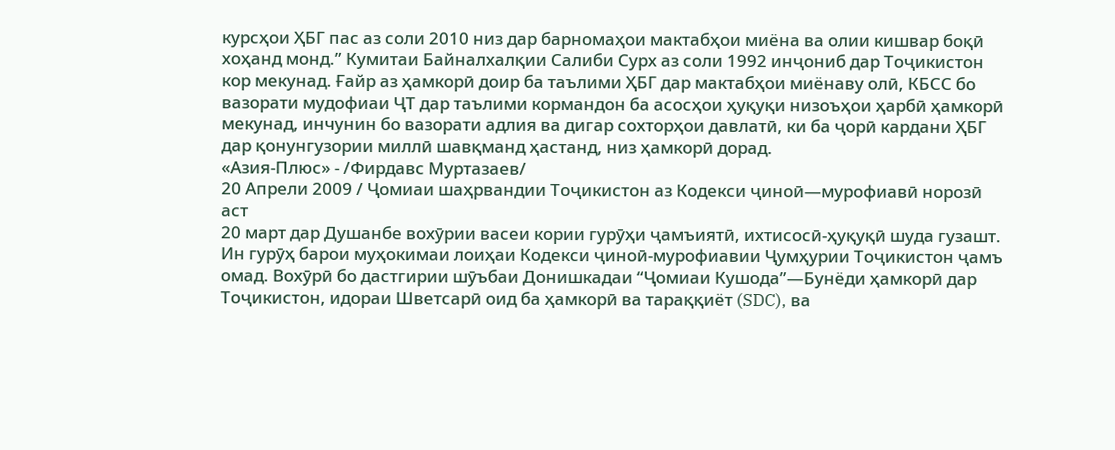курсҳои ҲБГ пас аз соли 2010 низ дар барномаҳои мактабҳои миёна ва олии кишвар боқӣ хоҳанд монд.” Кумитаи Байналхалқии Салиби Сурх аз соли 1992 инҷониб дар Тоҷикистон кор мекунад. Ғайр аз ҳамкорӣ доир ба таълими ҲБГ дар мактабҳои миёнаву олӣ, КБСС бо вазорати мудофиаи ҶТ дар таълими кормандон ба асосҳои ҳуқуқи низоъҳои ҳарбӣ ҳамкорӣ мекунад, инчунин бо вазорати адлия ва дигар сохторҳои давлатӣ, ки ба ҷорӣ кардани ҲБГ дар қонунгузории миллӣ шавқманд ҳастанд, низ ҳамкорӣ дорад.
«Азия-Плюс» - /Фирдавс Муртазаев/
20 Апрели 2009 / Ҷомиаи шаҳрвандии Тоҷикистон аз Кодекси ҷиноӣ—мурофиавӣ норозӣ аст
20 март дар Душанбе вохӯрии васеи кории гурӯҳи ҷамъиятӣ, ихтисосӣ-ҳуқуқӣ шуда гузашт. Ин гурӯҳ барои муҳокимаи лоиҳаи Кодекси ҷиноӣ-мурофиавии Ҷумҳурии Тоҷикистон ҷамъ омад. Вохӯрӣ бо дастгирии шӯъбаи Донишкадаи “Ҷомиаи Кушода”—Бунёди ҳамкорӣ дар Тоҷикистон, идораи Шветсарӣ оид ба ҳамкорӣ ва тараққиёт (SDC), ва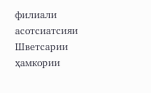филиали асотсиатсияи Шветсарии ҳамкории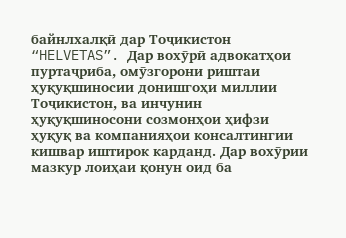байнлхалқӣ дар Тоҷикистон “HELVETAS”. Дар вохӯрӣ адвокатҳои пуртаҷриба, омӯзгорони риштаи ҳуқуқшиносии донишгоҳи миллии Тоҷикистон, ва инчунин ҳуқуқшиносони созмонҳои ҳифзи ҳуқуқ ва компанияҳои консалтингии кишвар иштирок карданд. Дар вохӯрии мазкур лоиҳаи қонун оид ба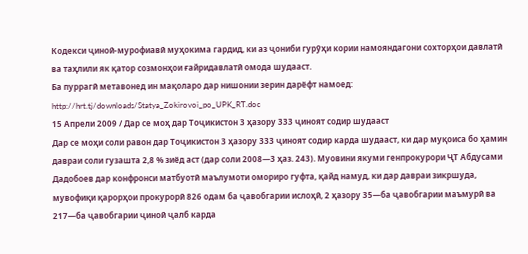Кодекси ҷиноӣ-мурофиавӣ муҳокима гардид, ки аз ҷониби гурӯҳи кории намояндагони сохторҳои давлатӣ ва таҳлили як қатор созмонҳои ғайридавлатӣ омода шудааст.
Ба пуррагӣ метавонед ин мақоларо дар нишонии зерин дарёфт намоед: http://hrt.tj/downloads/Statya_Zokirovoi_po_UPK_RT.doc
15 Апрели 2009 / Дар се моҳ дар Тоҷикистон 3 ҳазору 333 ҷиноят содир шудааст
Дар се моҳи соли равон дар Тоҷикистон 3 ҳазору 333 ҷиноят содир карда шудааст, ки дар муқоиса бо ҳамин давраи соли гузашта 2,8 % зиёд аст (дар соли 2008—3 ҳаз. 243). Муовини якуми генпрокурори ҶТ Абдусами Дадобоев дар конфронси матбуотӣ маълумоти омориро гуфта, қайд намуд, ки дар давраи зикршуда, мувофиқи қарорҳои прокурорӣ 826 одам ба ҷавобгарии ислоҳӣ, 2 ҳазору 35—ба ҷавобгарии маъмурӣ ва 217—ба ҷавобгарии ҷиноӣ ҷалб карда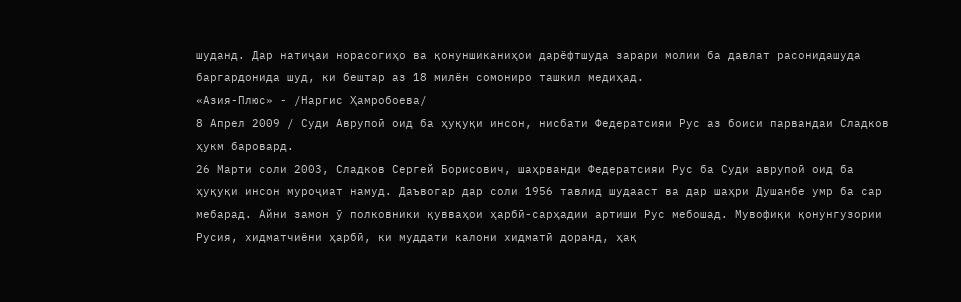шуданд. Дар натиҷаи норасогиҳо ва қонуншиканиҳои дарёфтшуда зарари молии ба давлат расонидашуда баргардонида шуд, ки бештар аз 18 милён сомониро ташкил медиҳад.
«Азия-Плюс» - /Наргис Ҳамробоева/
8 Апрел 2009 / Суди Аврупоӣ оид ба ҳуқуқи инсон, нисбати Федератсияи Рус аз боиси парвандаи Сладков ҳукм баровард.
26 Марти соли 2003, Сладков Сергей Борисович, шаҳрванди Федератсияи Рус ба Суди аврупоӣ оид ба ҳуқуқи инсон муроҷиат намуд. Даъвогар дар соли 1956 тавлид шудааст ва дар шаҳри Душанбе умр ба сар мебарад. Айни замон ӯ полковники қувваҳои ҳарбӣ-сарҳадии артиши Рус мебошад. Мувофиқи қонунгузории Русия, хидматчиёни ҳарбӣ, ки муддати калони хидматӣ доранд, ҳақ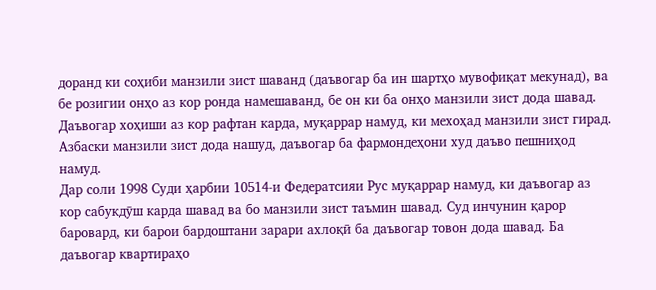доранд ки соҳиби манзили зист шаванд (даъвогар ба ин шартҳо мувофиқат мекунад), ва бе розигии онҳо аз кор ронда намешаванд, бе он ки ба онҳо манзили зист дода шавад. Даъвогар хоҳиши аз кор рафтан карда, муқаррар намуд, ки мехоҳад манзили зист гирад. Азбаски манзили зист дода нашуд, даъвогар ба фармондеҳони худ даъво пешниҳод намуд.
Дар соли 1998 Суди ҳарбии 10514-и Федератсияи Рус муқаррар намуд, ки даъвогар аз кор сабукдӯш карда шавад ва бо манзили зист таъмин шавад. Суд инчунин қарор баровард, ки барои бардоштани зарари ахлоқӣ ба даъвогар товон дода шавад. Ба даъвогар квартираҳо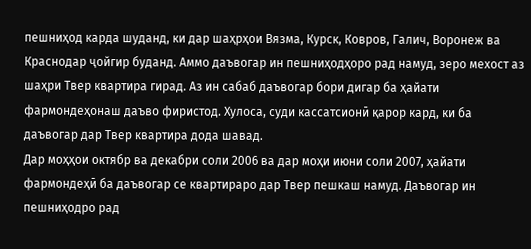пешниҳод карда шуданд, ки дар шаҳрҳои Вязма, Курск, Ковров, Галич, Воронеж ва Краснодар ҷойгир буданд. Аммо даъвогар ин пешниҳодҳоро рад намуд, зеро мехост аз шаҳри Твер квартира гирад. Аз ин сабаб даъвогар бори дигар ба ҳайати фармондеҳонаш даъво фиристод. Хулоса, суди кассатсионӣ қарор кард, ки ба даъвогар дар Твер квартира дода шавад.
Дар моҳҳои октябр ва декабри соли 2006 ва дар моҳи июни соли 2007, ҳайати фармондеҳӣ ба даъвогар се квартираро дар Твер пешкаш намуд. Даъвогар ин пешниҳодро рад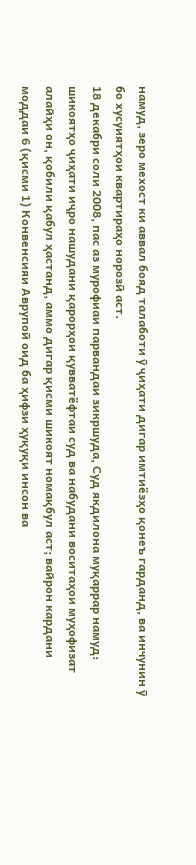намуд, зеро мехост ки аввал бояд талаботи ӯ ҷиҳати дигар имтиёзҳо қонеъ гарданд, ва инчунин ӯ бо хусуиятҳои квартираҳо норозӣ аст.
18 декабри соли 2008, пас аз мурофиаи парвандаи зикршуда, Суд якдилона муқаррар намуд: шикоятҳо ҷиҳати иҷро нашудани қарорҳои қувватёфтаи суд ва набудани воситаҳои муҳофизат алайҳи он, қобили қабул ҳастанд, аммо дигар қисми шикоят номақбул аст; вайрон кардани моддаи 6 (қисми 1) Конвенсияи Аврупоӣ оид ба ҳифзи ҳуқуқи инсон ва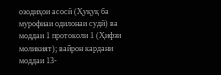озодиҳои асосӣ (Ҳуқуқ ба мурофиаи одилонаи судӣ) ва моддаи 1 протоколи 1 (Ҳифзи моликият); вайрон кардани моддаи 13-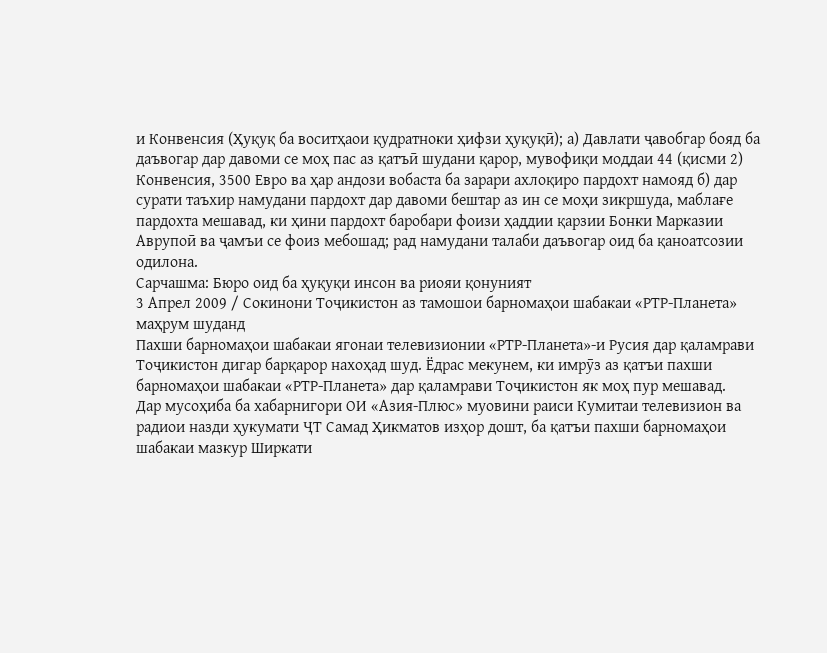и Конвенсия (Ҳуқуқ ба воситҳаои қудратноки ҳифзи ҳуқуқӣ); а) Давлати ҷавобгар бояд ба даъвогар дар давоми се моҳ пас аз қатъӣ шудани қарор, мувофиқи моддаи 44 (қисми 2) Конвенсия, 3500 Евро ва ҳар андози вобаста ба зарари ахлоқиро пардохт намояд б) дар сурати таъхир намудани пардохт дар давоми бештар аз ин се моҳи зикршуда, маблағе пардохта мешавад, ки ҳини пардохт баробари фоизи ҳаддии қарзии Бонки Марказии Аврупоӣ ва ҷамъи се фоиз мебошад; рад намудани талаби даъвогар оид ба қаноатсозии одилона.
Сарчашма: Бюро оид ба ҳуқуқи инсон ва риояи қонуният
3 Апрел 2009 / Сокинони Тоҷикистон аз тамошои барномаҳои шабакаи «РТР-Планета» маҳрум шуданд
Пахши барномаҳои шабакаи ягонаи телевизионии «РТР-Планета»-и Русия дар қаламрави Тоҷикистон дигар барқарор нахоҳад шуд. Ёдрас мекунем, ки имрӯз аз қатъи пахши барномаҳои шабакаи «РТР-Планета» дар қаламрави Тоҷикистон як моҳ пур мешавад.
Дар мусоҳиба ба хабарнигори ОИ «Азия-Плюс» муовини раиси Кумитаи телевизион ва радиои назди ҳукумати ҶТ Самад Ҳикматов изҳор дошт, ба қатъи пахши барномаҳои шабакаи мазкур Ширкати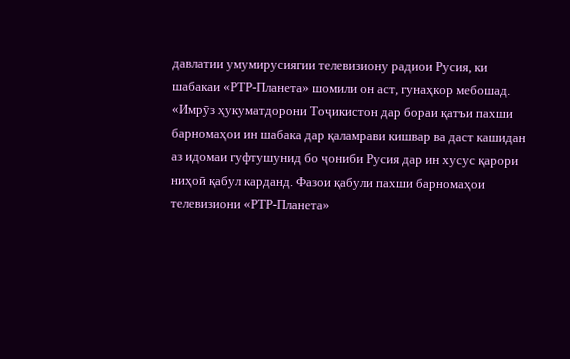давлатии умумирусиягии телевизиону радиои Русия, ки шабакаи «РТР-Планета» шомили он аст, гунаҳкор мебошад. «Имрӯз ҳукуматдорони Тоҷикистон дар бораи қатъи пахши барномаҳои ин шабака дар қаламрави кишвар ва даст кашидан аз идомаи гуфтушунид бо ҷониби Русия дар ин хусус қарори ниҳоӣ қабул карданд. Фазои қабули пахши барномаҳои телевизиони «РТР-Планета»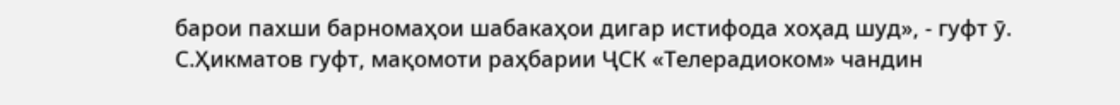барои пахши барномаҳои шабакаҳои дигар истифода хоҳад шуд», - гуфт ӯ.
С.Ҳикматов гуфт, мақомоти раҳбарии ҶСК «Телерадиоком» чандин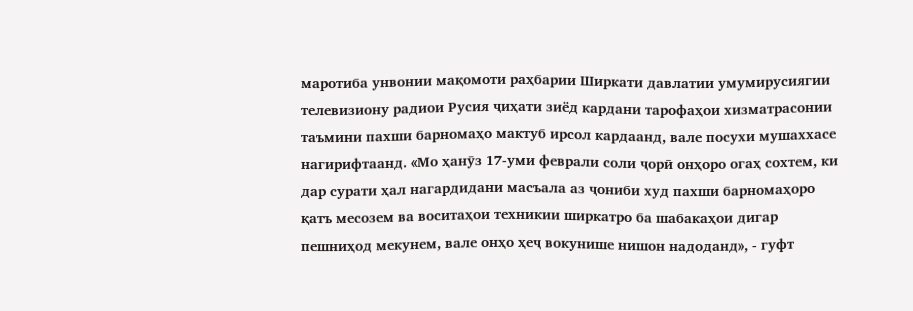маротиба унвонии мақомоти раҳбарии Ширкати давлатии умумирусиягии телевизиону радиои Русия ҷиҳати зиёд кардани тарофаҳои хизматрасонии таъмини пахши барномаҳо мактуб ирсол кардаанд, вале посухи мушаххасе нагирифтаанд. «Мо ҳанӯз 17-уми феврали соли ҷорӣ онҳоро огаҳ сохтем, ки дар сурати ҳал нагардидани масъала аз ҷониби худ пахши барномаҳоро қатъ месозем ва воситаҳои техникии ширкатро ба шабакаҳои дигар пешниҳод мекунем, вале онҳо ҳеҷ вокунише нишон надоданд», - гуфт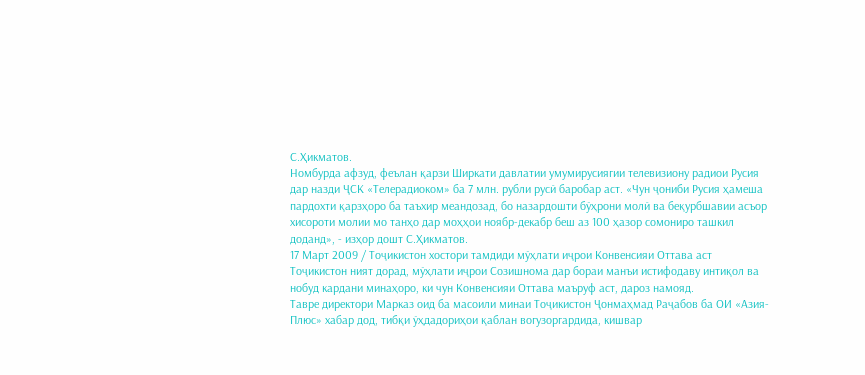С.Ҳикматов.
Номбурда афзуд, феълан қарзи Ширкати давлатии умумирусиягии телевизиону радиои Русия дар назди ҶСК «Телерадиоком» ба 7 млн. рубли русӣ баробар аст. «Чун ҷониби Русия ҳамеша пардохти қарзҳоро ба таъхир меандозад, бо назардошти бӯҳрони молӣ ва беқурбшавии асъор хисороти молии мо танҳо дар моҳҳои ноябр-декабр беш аз 100 ҳазор сомониро ташкил доданд», - изҳор дошт С.Ҳикматов.
17 Март 2009 / Тоҷикистон хостори тамдиди мӯҳлати иҷрои Конвенсияи Оттава аст
Тоҷикистон ният дорад, мӯҳлати иҷрои Созишнома дар бораи манъи истифодаву интиқол ва нобуд кардани минаҳоро, ки чун Конвенсияи Оттава маъруф аст, дароз намояд.
Тавре директори Марказ оид ба масоили минаи Тоҷикистон Ҷонмаҳмад Раҷабов ба ОИ «Азия-Плюс» хабар дод, тибқи ӯҳдадориҳои қаблан вогузоргардида, кишвар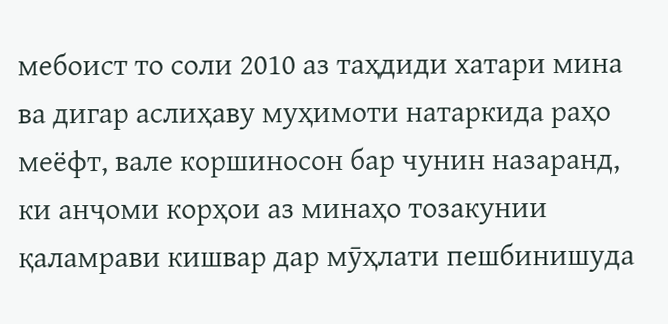мебоист то соли 2010 аз таҳдиди хатари мина ва дигар аслиҳаву муҳимоти натаркида раҳо меёфт, вале коршиносон бар чунин назаранд, ки анҷоми корҳои аз минаҳо тозакунии қаламрави кишвар дар мӯҳлати пешбинишуда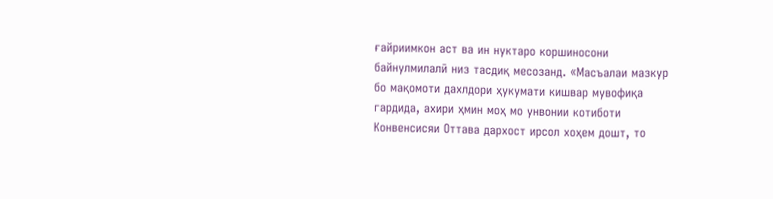ғайриимкон аст ва ин нуктаро коршиносони байнулмилалӣ низ тасдиқ месозанд. «Масъалаи мазкур бо мақомоти дахлдори ҳукумати кишвар мувофиқа гардида, ахири ҳмин моҳ мо унвонии котиботи Конвенсисяи Оттава дархост ирсол хоҳем дошт, то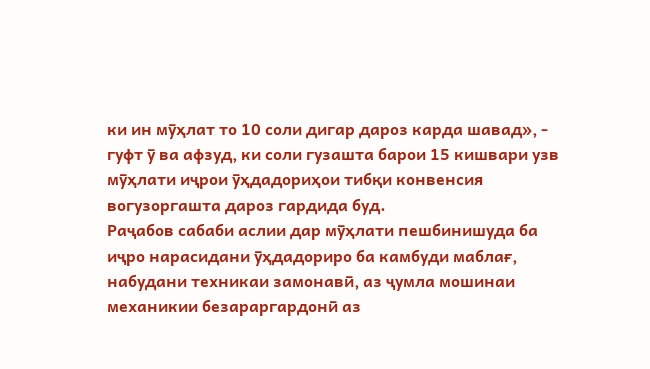ки ин мӯҳлат то 10 соли дигар дароз карда шавад», - гуфт ӯ ва афзуд, ки соли гузашта барои 15 кишвари узв мӯҳлати иҷрои ӯҳдадориҳои тибқи конвенсия вогузоргашта дароз гардида буд.
Раҷабов сабаби аслии дар мӯҳлати пешбинишуда ба иҷро нарасидани ӯҳдадориро ба камбуди маблағ, набудани техникаи замонавӣ, аз ҷумла мошинаи механикии безараргардонӣ аз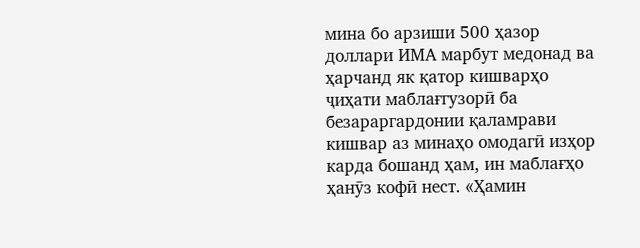мина бо арзиши 500 ҳазор доллари ИМА марбут медонад ва ҳарчанд як қатор кишварҳо ҷиҳати маблағгузорӣ ба безараргардонии қаламрави кишвар аз минаҳо омодагӣ изҳор карда бошанд ҳам, ин маблағҳо ҳанӯз кофӣ нест. «Ҳамин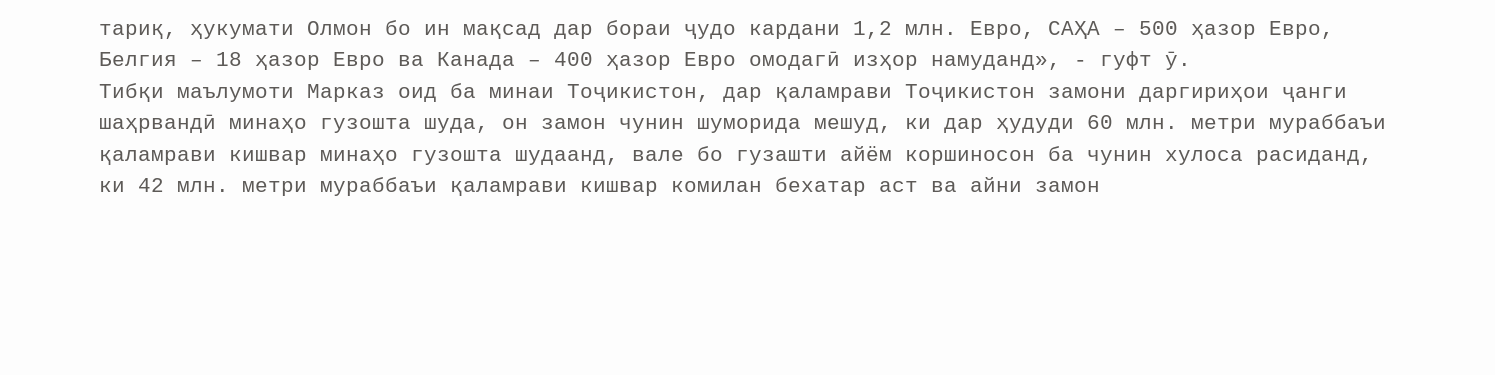тариқ, ҳукумати Олмон бо ин мақсад дар бораи ҷудо кардани 1,2 млн. Евро, САҲА – 500 ҳазор Евро, Белгия – 18 ҳазор Евро ва Канада – 400 ҳазор Евро омодагӣ изҳор намуданд», - гуфт ӯ.
Тибқи маълумоти Марказ оид ба минаи Тоҷикистон, дар қаламрави Тоҷикистон замони даргириҳои ҷанги шаҳрвандӣ минаҳо гузошта шуда, он замон чунин шуморида мешуд, ки дар ҳудуди 60 млн. метри мураббаъи қаламрави кишвар минаҳо гузошта шудаанд, вале бо гузашти айём коршиносон ба чунин хулоса расиданд, ки 42 млн. метри мураббаъи қаламрави кишвар комилан бехатар аст ва айни замон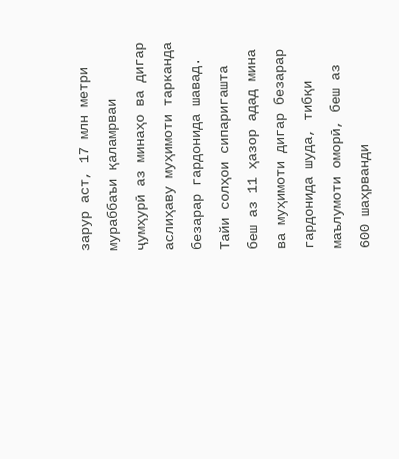зарур аст, 17 млн метри мураббаъи қаламрваи ҷумҳурӣ аз минаҳо ва дигар аслиҳаву муҳимоти тарканда безарар гардонида шавад. Тайи солҳои сипаригашта беш аз 11 ҳазор адад мина ва муҳимоти дигар безарар гардонида шуда, тибқи маълумоти оморӣ, беш аз 600 шаҳрванди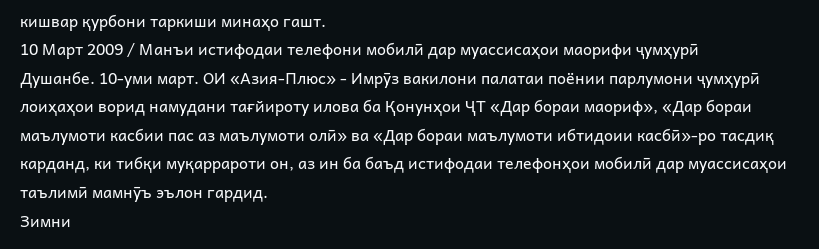кишвар қурбони таркиши минаҳо гашт.
10 Март 2009 / Манъи истифодаи телефони мобилӣ дар муассисаҳои маорифи ҷумҳурӣ
Душанбе. 10-уми март. ОИ «Азия-Плюс» - Имрӯз вакилони палатаи поёнии парлумони ҷумҳурӣ лоиҳаҳои ворид намудани тағйироту илова ба Қонунҳои ҶТ «Дар бораи маориф», «Дар бораи маълумоти касбии пас аз маълумоти олӣ» ва «Дар бораи маълумоти ибтидоии касбӣ»-ро тасдиқ карданд, ки тибқи муқаррароти он, аз ин ба баъд истифодаи телефонҳои мобилӣ дар муассисаҳои таълимӣ мамнӯъ эълон гардид.
Зимни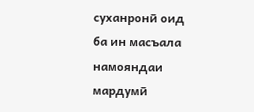суханронӣ оид ба ин масъала намояндаи мардумӣ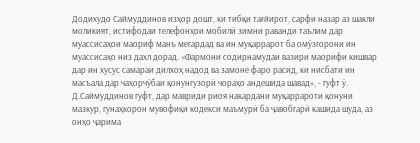Додихудо Саймуддинов изҳор дошт, ки тибқи тағйирот, сарфи назар аз шакли моликият, истифодаи телефонҳои мобилӣ зимни раванди таълим дар муассисаҳои маориф манъ мегардад ва ин муқаррарот ба омӯзгорони ин муассисаҳо низ дахл дорад. «Фармони содирнамудаи вазири маорифи кишвар дар ин хусус самараи дилхоҳ надод ва замоне фаро расид, ки нисбати ин масъала дар чаҳорчӯбаи қонунгузорӣ чораҳо андешида шавад», - гуфт ӯ.
Д.Саймуддинов гуфт, дар мавриди риоя накардани муқаррароти қонуни мазкур, гунаҳкорон мувофиқи кодекси маъмурӣ ба ҷавобгарӣ кашида шуда, аз онҳо ҷарима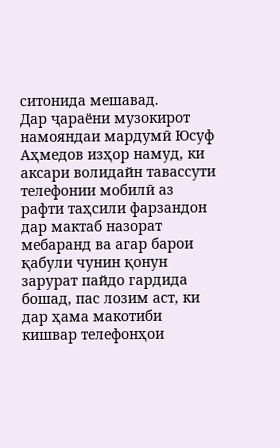ситонида мешавад.
Дар ҷараёни музокирот намояндаи мардумӣ Юсуф Аҳмедов изҳор намуд, ки аксари волидайн тавассути телефонии мобилӣ аз рафти таҳсили фарзандон дар мактаб назорат мебаранд ва агар барои қабули чунин қонун зарурат пайдо гардида бошад, пас лозим аст, ки дар ҳама макотиби кишвар телефонҳои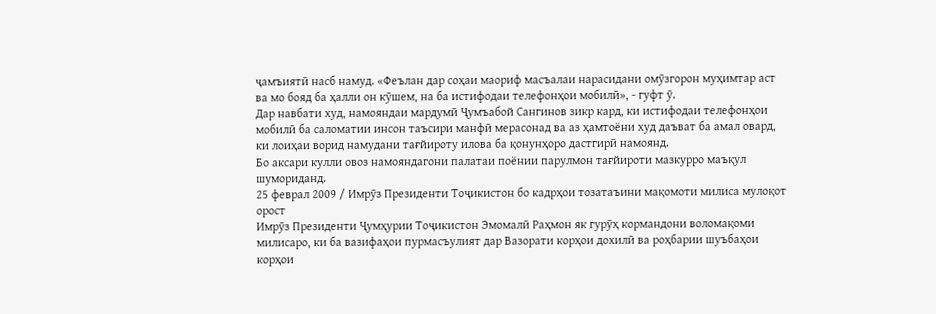ҷамъиятӣ насб намуд. «Феълан дар соҳаи маориф масъалаи нарасидани омӯзгорон муҳимтар аст ва мо бояд ба ҳалли он кӯшем, на ба истифодаи телефонҳои мобилӣ», - гуфт ӯ.
Дар навбати худ, намояндаи мардумӣ Ҷумъабой Сангинов зикр кард, ки истифодаи телефонҳои мобилӣ ба саломатии инсон таъсири манфӣ мерасонад ва аз ҳамтоёни худ даъват ба амал овард, ки лоиҳаи ворид намудани тағйироту илова ба қонунҳоро дастгирӣ намоянд.
Бо аксари кулли овоз намояндагони палатаи поёнии парулмон тағйироти мазкурро маъқул шумориданд.
25 феврал 2009 / Имрӯз Президенти Тоҷикистон бо кадрҳои тозатаъини мақомоти милиса мулоқот орост
Имрӯз Президенти Ҷумҳурии Тоҷикистон Эмомалӣ Раҳмон як гурӯҳ кормандони воломақоми милисаро, ки ба вазифаҳои пурмасъулият дар Вазорати корҳои дохилӣ ва роҳбарии шуъбаҳои корҳои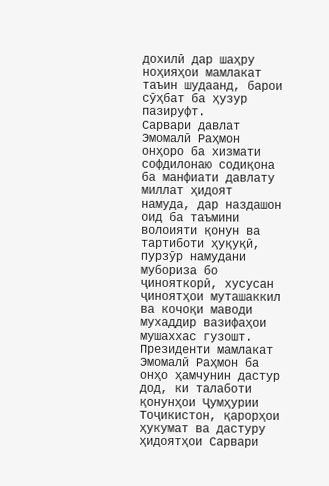дохилӣ дар шаҳру ноҳияҳои мамлакат таъин шудаанд, барои сӯҳбат ба ҳузур пазируфт.
Сарвари давлат Эмомалӣ Раҳмон онҳоро ба хизмати софдилонаю содиқона ба манфиати давлату миллат ҳидоят намуда, дар наздашон оид ба таъмини волоияти қонун ва тартиботи ҳуқуқӣ, пурзӯр намудани мубориза бо ҷинояткорӣ, хусусан ҷиноятҳои муташаккил ва кочоқи маводи мухаддир вазифаҳои мушаххас гузошт.
Президенти мамлакат Эмомалӣ Раҳмон ба онҳо ҳамчунин дастур дод, ки талаботи қонунҳои Ҷумҳурии Тоҷикистон, қарорҳои ҳукумат ва дастуру ҳидоятҳои Сарвари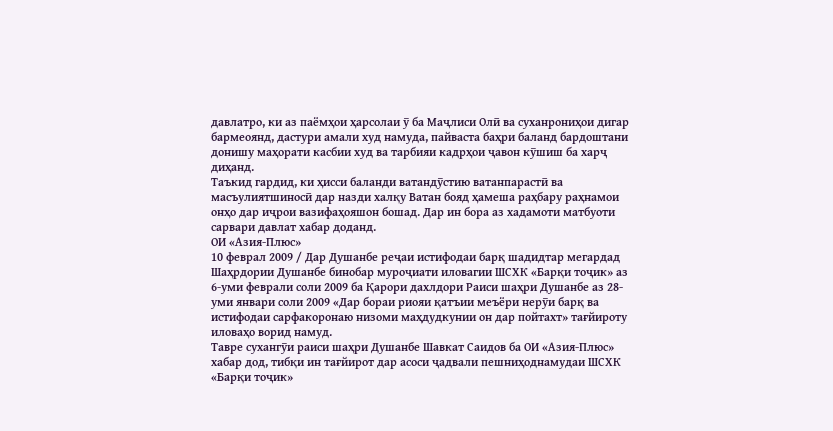давлатро, ки аз паёмҳои ҳарсолаи ӯ ба Маҷлиси Олӣ ва суханрониҳои дигар бармеоянд, дастури амали худ намуда, пайваста баҳри баланд бардоштани донишу маҳорати касбии худ ва тарбияи кадрҳои ҷавон кӯшиш ба харҷ диҳанд.
Таъкид гардид, ки ҳисси баланди ватандӯстию ватанпарастӣ ва масъулиятшиносӣ дар назди халқу Ватан бояд ҳамеша раҳбару раҳнамои онҳо дар иҷрои вазифаҳояшон бошад. Дар ин бора аз хадамоти матбуоти сарвари давлат хабар доданд.
ОИ «Азия-Плюс»
10 феврал 2009 / Дар Душанбе реҷаи истифодаи барқ шадидтар мегардад
Шаҳрдории Душанбе бинобар муроҷиати иловагии ШСХК «Барқи тоҷик» аз 6-уми феврали соли 2009 ба Қарори дахлдори Раиси шаҳри Душанбе аз 28-уми январи соли 2009 «Дар бораи риояи қатъии меъёри нерӯи барқ ва истифодаи сарфакоронаю низоми маҳдудкунии он дар пойтахт» тағйироту иловаҳо ворид намуд.
Тавре сухангӯи раиси шаҳри Душанбе Шавкат Саидов ба ОИ «Азия-Плюс» хабар дод, тибқи ин тағйирот дар асоси ҷадвали пешниҳоднамудаи ШСХК «Барқи тоҷик»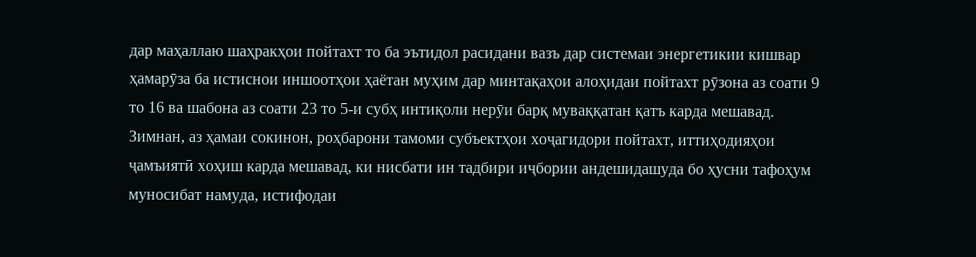дар маҳаллаю шаҳракҳои пойтахт то ба эътидол расидани вазъ дар системаи энергетикии кишвар ҳамарӯза ба истиснои иншоотҳои ҳаётан муҳим дар минтақаҳои алоҳидаи пойтахт рӯзона аз соати 9 то 16 ва шабона аз соати 23 то 5-и субҳ интиқоли нерӯи барқ муваққатан қатъ карда мешавад.
Зимнан, аз ҳамаи сокинон, роҳбарони тамоми субъектҳои хоҷагидори пойтахт, иттиҳодияҳои ҷамъиятӣ хоҳиш карда мешавад, ки нисбати ин тадбири иҷбории андешидашуда бо ҳусни тафоҳум муносибат намуда, истифодаи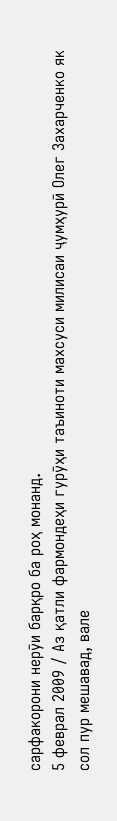сарфакорони нерӯи барқро ба роҳ монанд.
5 феврал 2009 / Аз қатли фармондеҳи гурӯҳи таъиноти махсуси милисаи ҷумҳурӣ Олег Захарченко як сол пур мешавад, вале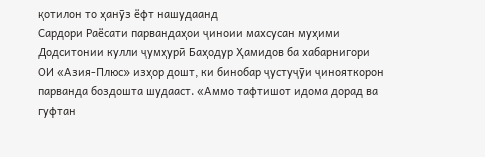қотилон то ҳанӯз ёфт нашудаанд
Сардори Раёсати парвандаҳои ҷиноии махсусан муҳими Додситонии кулли ҷумҳурӣ Баҳодур Ҳамидов ба хабарнигори ОИ «Азия-Плюс» изҳор дошт, ки бинобар ҷустуҷӯи ҷинояткорон парванда боздошта шудааст. «Аммо тафтишот идома дорад ва гуфтан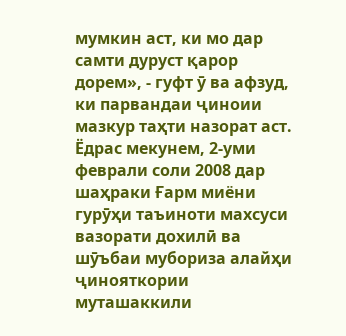мумкин аст, ки мо дар самти дуруст қарор дорем», - гуфт ӯ ва афзуд, ки парвандаи ҷиноии мазкур таҳти назорат аст.
Ёдрас мекунем, 2-уми феврали соли 2008 дар шаҳраки Ғарм миёни гурӯҳи таъиноти махсуси вазорати дохилӣ ва шӯъбаи мубориза алайҳи ҷинояткории муташаккили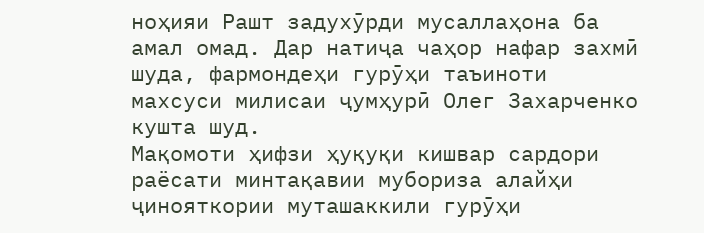ноҳияи Рашт задухӯрди мусаллаҳона ба амал омад. Дар натиҷа чаҳор нафар захмӣ шуда, фармондеҳи гурӯҳи таъиноти махсуси милисаи ҷумҳурӣ Олег Захарченко кушта шуд.
Мақомоти ҳифзи ҳуқуқи кишвар сардори раёсати минтақавии мубориза алайҳи ҷинояткории муташаккили гурӯҳи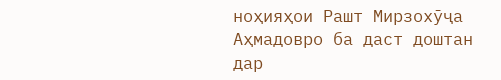ноҳияҳои Рашт Мирзохӯҷа Аҳмадовро ба даст доштан дар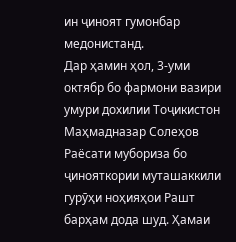ин ҷиноят гумонбар медонистанд.
Дар ҳамин ҳол, 3-уми октябр бо фармони вазири умури дохилии Тоҷикистон Маҳмадназар Солеҳов Раёсати мубориза бо ҷинояткории муташаккили гурӯҳи ноҳияҳои Рашт барҳам дода шуд. Ҳамаи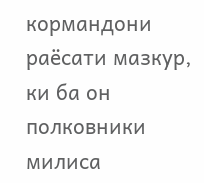кормандони раёсати мазкур, ки ба он полковники милиса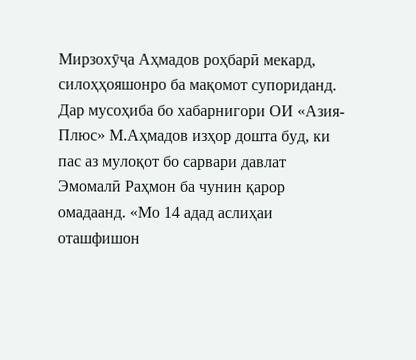Мирзохӯҷа Аҳмадов роҳбарӣ мекард, силоҳҳояшонро ба мақомот супориданд. Дар мусоҳиба бо хабарнигори ОИ «Азия-Плюс» М.Аҳмадов изҳор дошта буд, ки пас аз мулоқот бо сарвари давлат Эмомалӣ Раҳмон ба чунин қарор омадаанд. «Мо 14 адад аслиҳаи оташфишон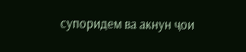супоридем ва акнун ҷои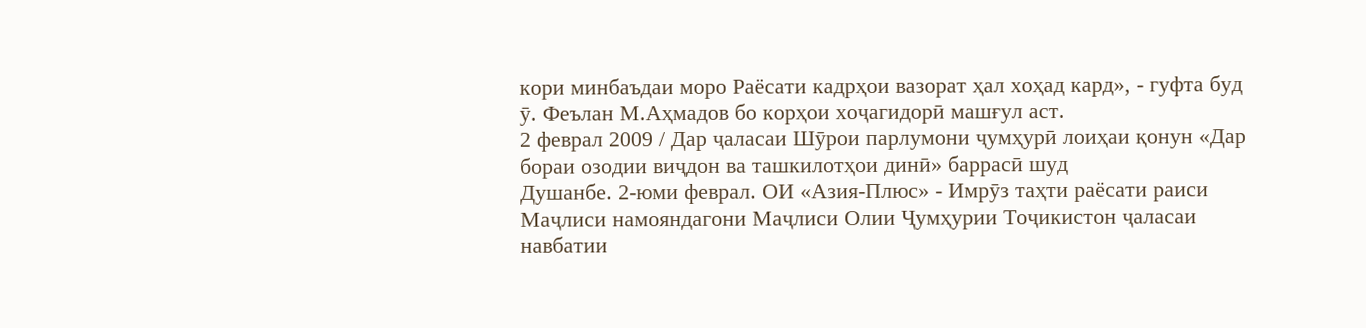кори минбаъдаи моро Раёсати кадрҳои вазорат ҳал хоҳад кард», - гуфта буд ӯ. Феълан М.Аҳмадов бо корҳои хоҷагидорӣ машғул аст.
2 феврал 2009 / Дар ҷаласаи Шӯрои парлумони ҷумҳурӣ лоиҳаи қонун «Дар бораи озодии виҷдон ва ташкилотҳои динӣ» баррасӣ шуд
Душанбе. 2-юми феврал. ОИ «Азия-Плюс» - Имрӯз таҳти раёсати раиси Маҷлиси намояндагони Маҷлиси Олии Ҷумҳурии Тоҷикистон ҷаласаи навбатии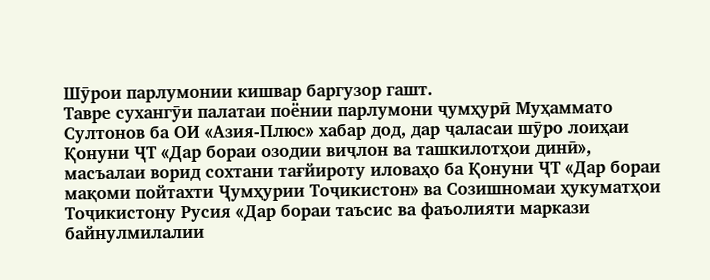Шӯрои парлумонии кишвар баргузор гашт.
Тавре сухангӯи палатаи поёнии парлумони ҷумҳурӣ Муҳаммато Султонов ба ОИ «Азия-Плюс» хабар дод, дар ҷаласаи шӯро лоиҳаи Қонуни ҶТ «Дар бораи озодии виҷлон ва ташкилотҳои динӣ», масъалаи ворид сохтани тағйироту иловаҳо ба Қонуни ҶТ «Дар бораи мақоми пойтахти Ҷумҳурии Тоҷикистон» ва Созишномаи ҳукуматҳои Тоҷикистону Русия «Дар бораи таъсис ва фаъолияти маркази байнулмилалии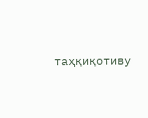таҳқиқотиву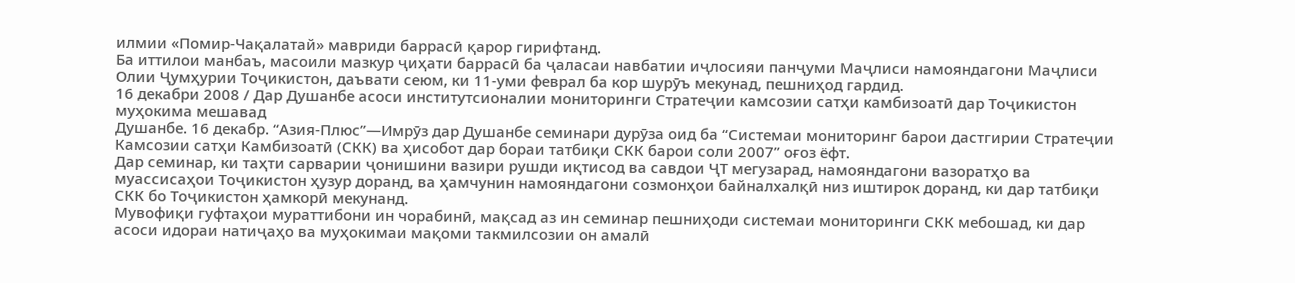илмии «Помир-Чақалатай» мавриди баррасӣ қарор гирифтанд.
Ба иттилои манбаъ, масоили мазкур ҷиҳати баррасӣ ба ҷаласаи навбатии иҷлосияи панҷуми Маҷлиси намояндагони Маҷлиси Олии Ҷумҳурии Тоҷикистон, даъвати сеюм, ки 11-уми феврал ба кор шурӯъ мекунад, пешниҳод гардид.
16 декабри 2008 / Дар Душанбе асоси институтсионалии мониторинги Стратеҷии камсозии сатҳи камбизоатӣ дар Тоҷикистон муҳокима мешавад
Душанбе. 16 декабр. “Азия-Плюс”—Имрӯз дар Душанбе семинари дурӯза оид ба “Системаи мониторинг барои дастгирии Стратеҷии Камсозии сатҳи Камбизоатӣ (СКК) ва ҳисобот дар бораи татбиқи СКК барои соли 2007” оғоз ёфт.
Дар семинар, ки таҳти сарварии ҷонишини вазири рушди иқтисод ва савдои ҶТ мегузарад, намояндагони вазоратҳо ва муассисаҳои Тоҷикистон ҳузур доранд, ва ҳамчунин намояндагони созмонҳои байналхалқӣ низ иштирок доранд, ки дар татбиқи СКК бо Тоҷикистон ҳамкорӣ мекунанд.
Мувофиқи гуфтаҳои мураттибони ин чорабинӣ, мақсад аз ин семинар пешниҳоди системаи мониторинги СКК мебошад, ки дар асоси идораи натиҷаҳо ва муҳокимаи мақоми такмилсозии он амалӣ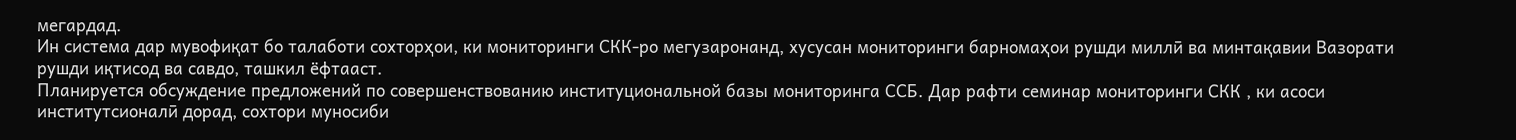мегардад.
Ин система дар мувофиқат бо талаботи сохторҳои, ки мониторинги СКК-ро мегузаронанд, хусусан мониторинги барномаҳои рушди миллӣ ва минтақавии Вазорати рушди иқтисод ва савдо, ташкил ёфтааст.
Планируется обсуждение предложений по совершенствованию институциональной базы мониторинга ССБ. Дар рафти семинар мониторинги СКК , ки асоси институтсионалӣ дорад, сохтори муносиби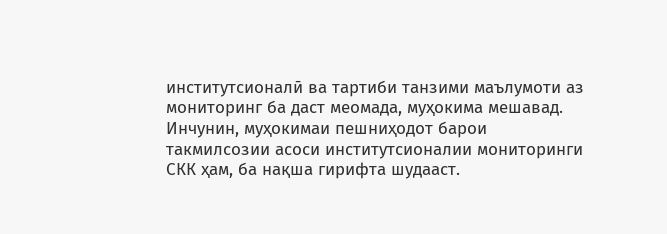институтсионалӣ ва тартиби танзими маълумоти аз мониторинг ба даст меомада, муҳокима мешавад. Инчунин, муҳокимаи пешниҳодот барои такмилсозии асоси институтсионалии мониторинги СКК ҳам, ба нақша гирифта шудааст.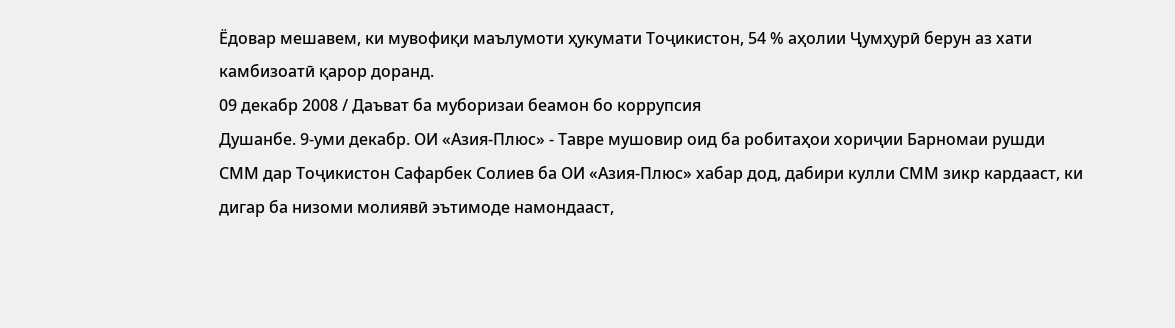Ёдовар мешавем, ки мувофиқи маълумоти ҳукумати Тоҷикистон, 54 % аҳолии Ҷумҳурӣ берун аз хати камбизоатӣ қарор доранд.
09 декабр 2008 / Даъват ба муборизаи беамон бо коррупсия
Душанбе. 9-уми декабр. ОИ «Азия-Плюс» - Тавре мушовир оид ба робитаҳои хориҷии Барномаи рушди СММ дар Тоҷикистон Сафарбек Солиев ба ОИ «Азия-Плюс» хабар дод, дабири кулли СММ зикр кардааст, ки дигар ба низоми молиявӣ эътимоде намондааст,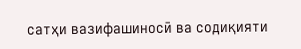сатҳи вазифашиносӣ ва содиқияти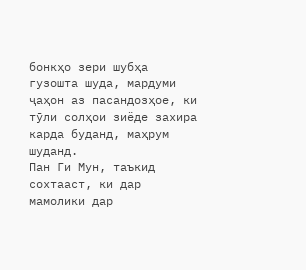бонкҳо зери шубҳа гузошта шуда, мардуми ҷаҳон аз пасандозҳое, ки тӯли солҳои зиёде захира карда буданд, маҳрум шуданд.
Пан Ги Мун, таъкид сохтааст, ки дар мамолики дар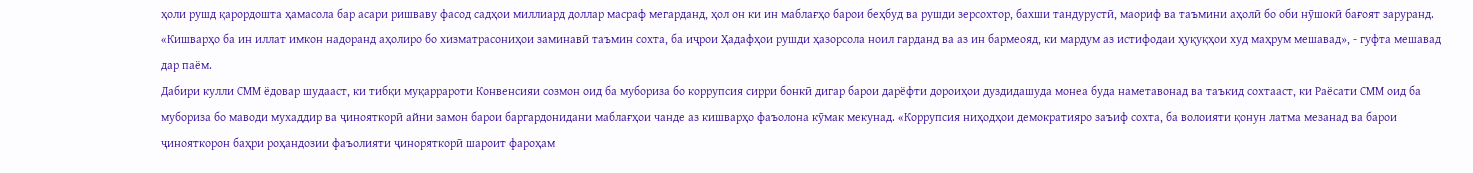ҳоли рушд қарордошта ҳамасола бар асари ришваву фасод садҳои миллиард доллар масраф мегарданд, ҳол он ки ин маблағҳо барои беҳбуд ва рушди зерсохтор, бахши тандурустӣ, маориф ва таъмини аҳолӣ бо оби нӯшокӣ бағоят заруранд. «Кишварҳо ба ин иллат имкон надоранд аҳолиро бо хизматрасониҳои заминавӣ таъмин сохта, ба иҷрои Ҳадафҳои рушди ҳазорсола ноил гарданд ва аз ин бармеояд, ки мардум аз истифодаи ҳуқуқҳои худ маҳрум мешавад», - гуфта мешавад дар паём.
Дабири кулли СММ ёдовар шудааст, ки тибқи муқаррароти Конвенсияи созмон оид ба мубориза бо коррупсия сирри бонкӣ дигар барои дарёфти дороиҳои дуздидашуда монеа буда наметавонад ва таъкид сохтааст, ки Раёсати СММ оид ба мубориза бо маводи мухаддир ва ҷинояткорӣ айни замон барои баргардонидани маблағҳои чанде аз кишварҳо фаъолона кӯмак мекунад. «Коррупсия ниҳодҳои демократияро заъиф сохта, ба волоияти қонун латма мезанад ва барои ҷинояткорон баҳри роҳандозии фаъолияти ҷиноряткорӣ шароит фароҳам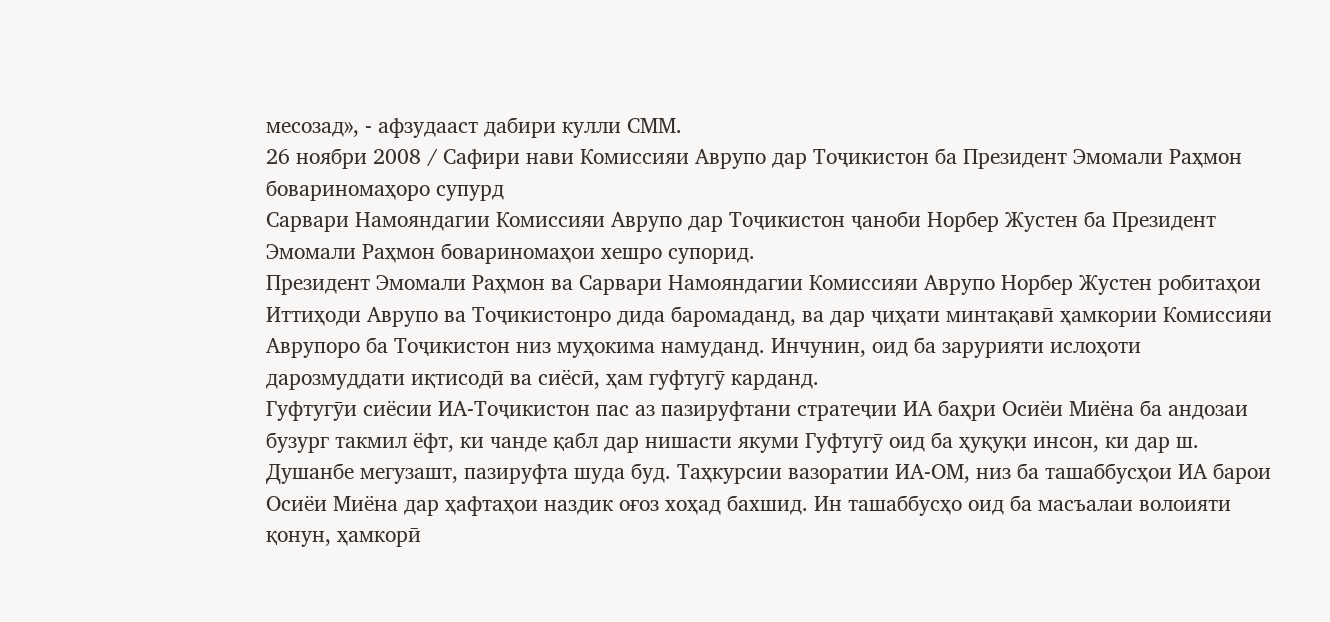месозад», - афзудааст дабири кулли СММ.
26 ноябри 2008 / Сафири нави Комиссияи Аврупо дар Тоҷикистон ба Президент Эмомали Раҳмон бовариномаҳоро супурд
Сарвари Намояндагии Комиссияи Аврупо дар Тоҷикистон ҷаноби Норбер Жустен ба Президент Эмомали Раҳмон бовариномаҳои хешро супорид.
Президент Эмомали Раҳмон ва Сарвари Намояндагии Комиссияи Аврупо Норбер Жустен робитаҳои Иттиҳоди Аврупо ва Тоҷикистонро дида баромаданд, ва дар ҷиҳати минтақавӣ ҳамкории Комиссияи Аврупоро ба Тоҷикистон низ муҳокима намуданд. Инчунин, оид ба зарурияти ислоҳоти дарозмуддати иқтисодӣ ва сиёсӣ, ҳам гуфтугӯ карданд.
Гуфтугӯи сиёсии ИА-Тоҷикистон пас аз пазируфтани стратеҷии ИА баҳри Осиёи Миёна ба андозаи бузург такмил ёфт, ки чанде қабл дар нишасти якуми Гуфтугӯ оид ба ҳуқуқи инсон, ки дар ш. Душанбе мегузашт, пазируфта шуда буд. Таҳкурсии вазоратии ИА-ОМ, низ ба ташаббусҳои ИА барои Осиёи Миёна дар ҳафтаҳои наздик оғоз хоҳад бахшид. Ин ташаббусҳо оид ба масъалаи волоияти қонун, ҳамкорӣ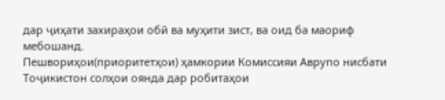дар ҷиҳати захираҳои обӣ ва муҳити зист, ва оид ба маориф мебошанд.
Пешвориҳои(приоритетҳои) ҳамкории Комиссияи Аврупо нисбати Тоҷикистон солҳои оянда дар робитаҳои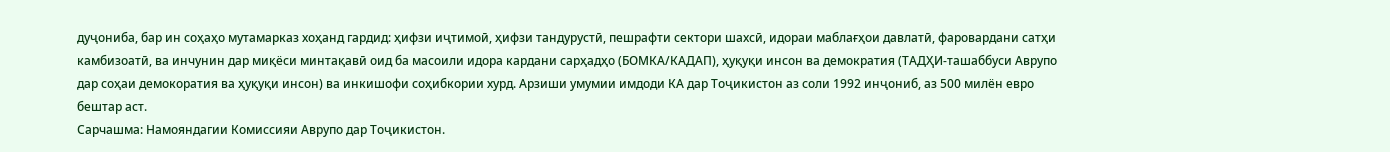дуҷониба, бар ин соҳаҳо мутамарказ хоҳанд гардид: ҳифзи иҷтимоӣ, ҳифзи тандурустӣ, пешрафти сектори шахсӣ, идораи маблағҳои давлатӣ, фаровардани сатҳи камбизоатӣ, ва инчунин дар миқёси минтақавӣ оид ба масоили идора кардани сарҳадҳо (БОМКА/КАДАП), ҳуқуқи инсон ва демократия (ТАДҲИ-ташаббуси Аврупо дар соҳаи демокоратия ва ҳуқуқи инсон) ва инкишофи соҳибкории хурд. Арзиши умумии имдоди КА дар Тоҷикистон аз соли 1992 инҷониб, аз 500 милён евро бештар аст.
Сарчашма: Намояндагии Комиссияи Аврупо дар Тоҷикистон.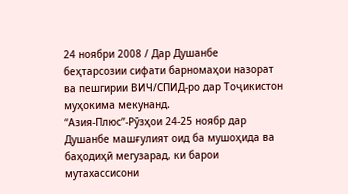24 ноябри 2008 / Дар Душанбе беҳтарсозии сифати барномаҳои назорат ва пешгирии ВИЧ/СПИД-ро дар Тоҷикистон муҳокима мекунанд.
“Азия-Плюс”-Рӯзҳои 24-25 ноябр дар Душанбе машғулият оид ба мушоҳида ва баҳодиҳӣ мегузарад, ки барои мутахассисони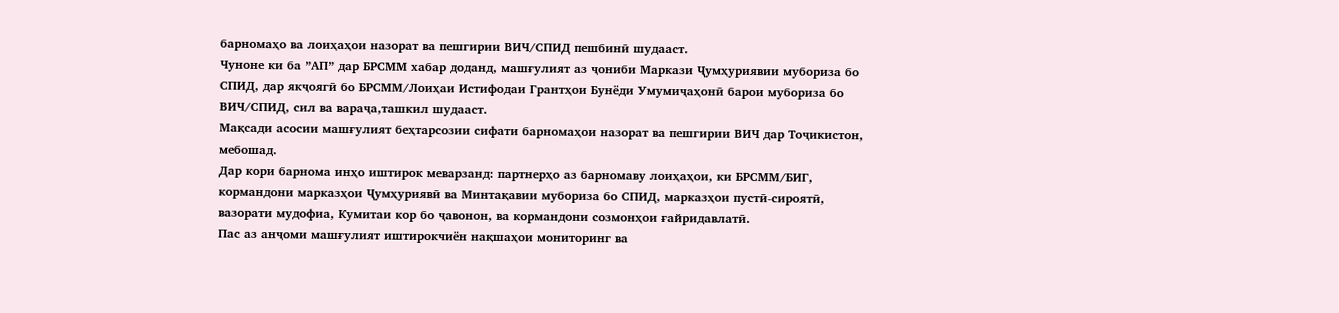барномаҳо ва лоиҳаҳои назорат ва пешгирии ВИЧ/СПИД пешбинӣ шудааст.
Чуноне ки ба ”АП” дар БРСММ хабар доданд, машғулият аз ҷониби Маркази Ҷумҳуриявии мубориза бо СПИД, дар якҷоягӣ бо БРСММ/Лоиҳаи Истифодаи Грантҳои Бунёди Умумиҷаҳонӣ барои мубориза бо ВИЧ/СПИД, сил ва вараҷа,ташкил шудааст.
Мақсади асосии машғулият беҳтарсозии сифати барномаҳои назорат ва пешгирии ВИЧ дар Тоҷикистон, мебошад.
Дар кори барнома инҳо иштирок меварзанд: партнерҳо аз барномаву лоиҳаҳои, ки БРСММ/БИГ, кормандони марказҳои Ҷумҳуриявӣ ва Минтақавии мубориза бо СПИД, марказҳои пустӣ-сироятӣ, вазорати мудофиа, Кумитаи кор бо ҷавонон, ва кормандони созмонҳои ғайридавлатӣ.
Пас аз анҷоми машғулият иштирокчиён нақшаҳои мониторинг ва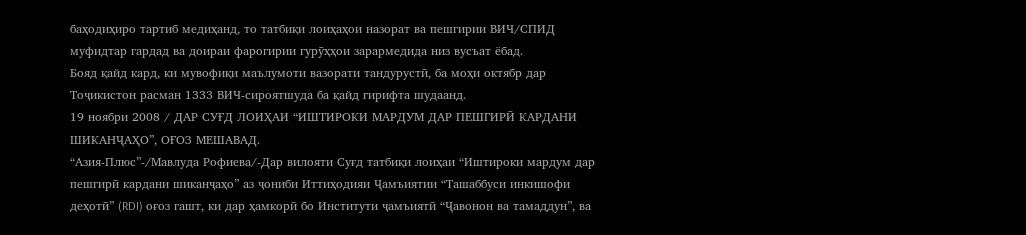баҳодиҳиро тартиб медиҳанд, то татбиқи лоиҳаҳои назорат ва пешгирии ВИЧ/СПИД муфидтар гардад ва доираи фарогирии гурӯҳҳои зарармедида низ вусъат ёбад.
Бояд қайд кард, ки мувофиқи маълумоти вазорати тандурустӣ, ба моҳи октябр дар Тоҷикистон расман 1333 ВИЧ-сироятшуда ба қайд гирифта шудаанд.
19 ноябри 2008 / ДАР СУҒД ЛОИҲАИ “ИШТИРОКИ МАРДУМ ДАР ПЕШГИРӢ КАРДАНИ ШИКАНҶАҲО”, ОҒОЗ МЕШАВАД.
“Азия-Плюс”-/Мавлуда Рофиева/-Дар вилояти Суғд татбиқи лоиҳаи “Иштироки мардум дар пешгирӣ кардани шиканҷаҳо” аз ҷониби Иттиҳодияи Ҷамъиятии “Ташаббуси инкишофи деҳотӣ” (RDI) оғоз гашт, ки дар ҳамкорӣ бо Институти ҷамъиятӣ “Ҷавонон ва тамаддун”, ва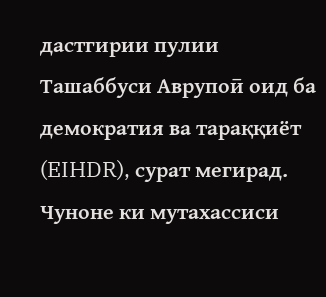дастгирии пулии Ташаббуси Аврупоӣ оид ба демократия ва тараққиёт (EIHDR), сурат мегирад. Чуноне ки мутахассиси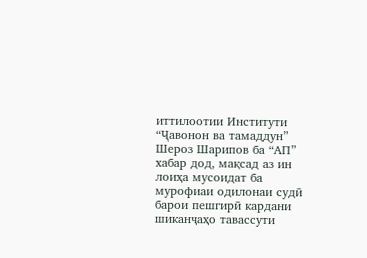иттилоотии Институти “Ҷавонон ва тамаддун” Шероз Шарипов ба “АП” хабар дод, мақсад аз ин лоиҳа мусоидат ба мурофиаи одилонаи судӣ барои пешгирӣ кардани шиканҷаҳо тавассути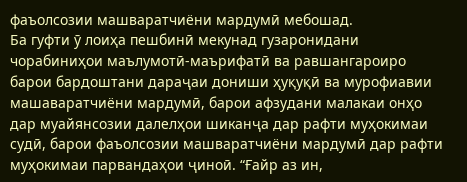фаъолсозии машваратчиёни мардумӣ мебошад.
Ба гуфти ӯ лоиҳа пешбинӣ мекунад гузаронидани чорабиниҳои маълумотӣ-маърифатӣ ва равшангароиро барои бардоштани дараҷаи дониши ҳуқуқӣ ва мурофиавии машаваратчиёни мардумӣ, барои афзудани малакаи онҳо дар муайянсозии далелҳои шиканҷа дар рафти муҳокимаи судӣ, барои фаъолсозии машваратчиёни мардумӣ дар рафти муҳокимаи парвандаҳои ҷиноӣ. “Ғайр аз ин,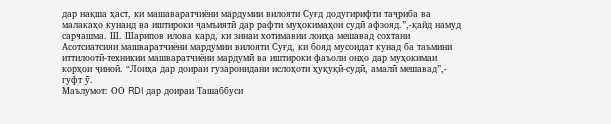дар нақша ҳаст, ки машаваратчиёни мардумии вилояти Суғд додугирифти таҷриба ва малакаҳо кунанд ва иштироки ҷамъиятӣ дар рафти муҳокимаҳои судӣ афзояд.”,-қайд намуд сарчашма. Ш. Шарипов илова кард, ки зинаи хотимавии лоиҳа мешавад сохтани Асотсиатсияи машваратчиёни мардумии вилояти Суғд, ки бояд мусоидат кунад ба таъмини иттилоотӣ-техникии машваратчиёни мардумӣ ва иштироки фаъоли онҳо дар муҳокимаи корҳои ҷиноӣ. “Лоиҳа дар доираи гузаронидани ислоҳоти ҳуқуқӣ-судӣ, амалӣ мешавад”,- гуфт ӯ.
Маълумот: ОО RDI дар доираи Ташаббуси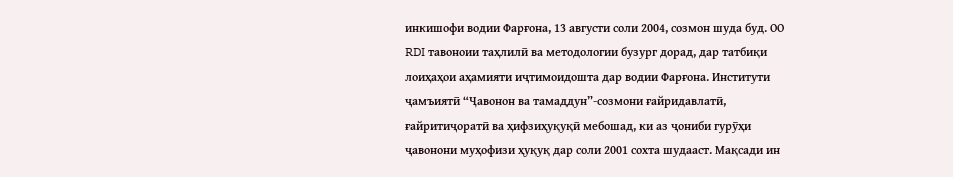инкишофи водии Фарғона, 13 августи соли 2004, созмон шуда буд. ОО RDI тавоноии таҳлилӣ ва методологии бузург дорад, дар татбиқи лоиҳаҳои аҳамияти иҷтимоидошта дар водии Фарғона. Институти ҷамъиятӣ “Ҷавонон ва тамаддун”-созмони ғайридавлатӣ, ғайритиҷоратӣ ва ҳифзиҳуқуқӣ мебошад, ки аз ҷониби гурӯҳи ҷавонони муҳофизи ҳуқуқ дар соли 2001 сохта шудааст. Мақсади ин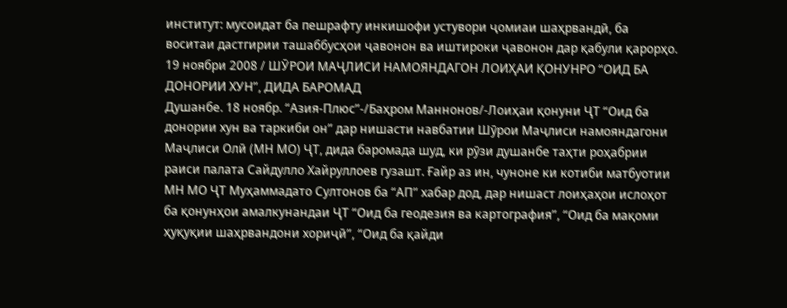институт: мусоидат ба пешрафту инкишофи устувори ҷомиаи шаҳрвандӣ, ба воситаи дастгирии ташаббусҳои ҷавонон ва иштироки ҷавонон дар қабули қарорҳо.
19 ноябри 2008 / ШӮРОИ МАҶЛИСИ НАМОЯНДАГОН ЛОИҲАИ ҚОНУНРО “ОИД БА ДОНОРИИ ХУН”, ДИДА БАРОМАД
Душанбе. 18 ноябр. “Азия-Плюс”-/Баҳром Маннонов/-Лоиҳаи қонуни ҶТ “Оид ба донории хун ва таркиби он” дар нишасти навбатии Шӯрои Маҷлиси намояндагони Маҷлиси Олӣ (МН МО) ҶТ, дида баромада шуд, ки рӯзи душанбе таҳти роҳабрии раиси палата Сайдулло Хайруллоев гузашт. Ғайр аз ин, чуноне ки котиби матбуотии МН МО ҶТ Муҳаммадато Султонов ба “АП” хабар дод, дар нишаст лоиҳаҳои ислоҳот ба қонунҳои амалкунандаи ҶТ “Оид ба геодезия ва картография”, “Оид ба мақоми ҳуқуқии шаҳрвандони хориҷӣ”, “Оид ба қайди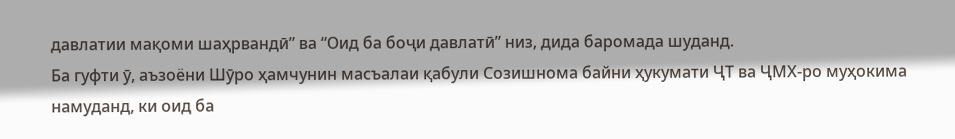давлатии мақоми шаҳрвандӣ” ва “Оид ба боҷи давлатӣ” низ, дида баромада шуданд.
Ба гуфти ӯ, аъзоёни Шӯро ҳамчунин масъалаи қабули Созишнома байни ҳукумати ҶТ ва ҶМХ-ро муҳокима намуданд, ки оид ба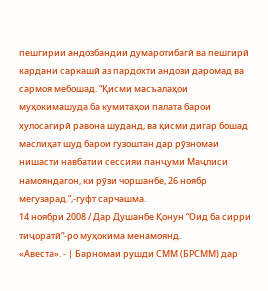пешгирии андозбандии думаротибагӣ ва пешгирӣ кардани саркашӣ аз пардохти андози даромад ва сармоя мебошад. “Қисми масъалаҳои муҳокимашуда ба кумитаҳои палата барои хулосагирӣ равона шуданд, ва қисми дигар бошад маслиҳат шуд барои гузоштан дар рӯзномаи нишасти навбатии сессияи панҷуми Маҷлиси намояндагон, ки рӯзи чоршанбе, 26 ноябр мегузарад.”,-гуфт сарчашма.
14 ноябри 2008 / Дар Душанбе Қонун “Оид ба сирри тиҷоратӣ”-ро муҳокима менамоянд.
«Авеста». - | Барномаи рушди СММ (БРСММ) дар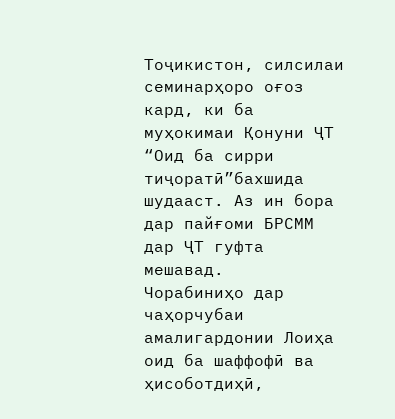Тоҷикистон, силсилаи семинарҳоро оғоз кард, ки ба муҳокимаи Қонуни ҶТ “Оид ба сирри тиҷоратӣ”бахшида шудааст. Аз ин бора дар пайғоми БРСММ дар ҶТ гуфта мешавад.
Чорабиниҳо дар чаҳорчубаи амалигардонии Лоиҳа оид ба шаффофӣ ва ҳисоботдиҳӣ,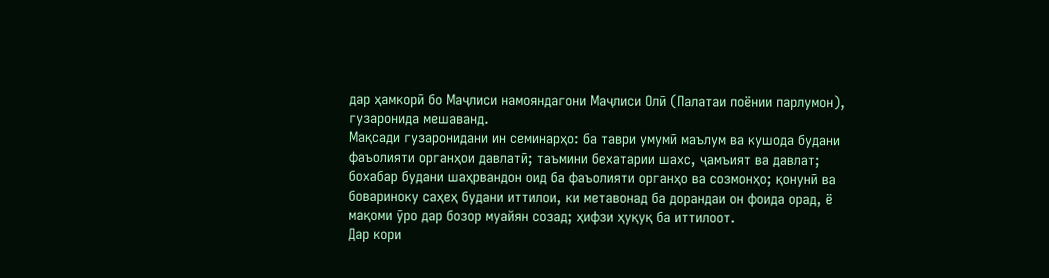дар ҳамкорӣ бо Маҷлиси намояндагони Маҷлиси Олӣ (Палатаи поёнии парлумон), гузаронида мешаванд.
Мақсади гузаронидани ин семинарҳо: ба таври умумӣ маълум ва кушода будани фаъолияти органҳои давлатӣ; таъмини бехатарии шахс, ҷамъият ва давлат; бохабар будани шаҳрвандон оид ба фаъолияти органҳо ва созмонҳо; қонунӣ ва бовариноку саҳеҳ будани иттилои, ки метавонад ба дорандаи он фоида орад, ё мақоми ӯро дар бозор муайян созад; ҳифзи ҳуқуқ ба иттилоот.
Дар кори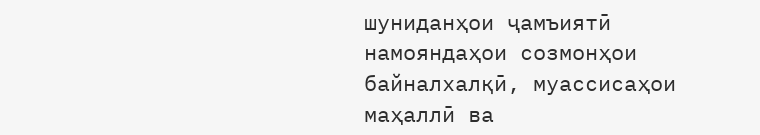шуниданҳои ҷамъиятӣ намояндаҳои созмонҳои байналхалқӣ, муассисаҳои маҳаллӣ ва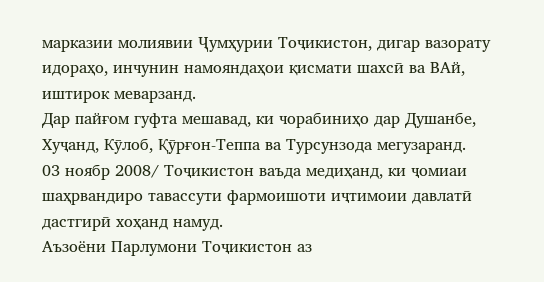марказии молиявии Ҷумҳурии Тоҷикистон, дигар вазорату идораҳо, инчунин намояндаҳои қисмати шахсӣ ва ВАй, иштирок меварзанд.
Дар пайғом гуфта мешавад, ки чорабиниҳо дар Душанбе, Хуҷанд, Кӯлоб, Қӯрғон-Теппа ва Турсунзода мегузаранд.
03 ноябр 2008/ Тоҷикистон ваъда медиҳанд, ки ҷомиаи шаҳрвандиро тавассути фармоишоти иҷтимоии давлатӣ дастгирӣ хоҳанд намуд.
Аъзоёни Парлумони Тоҷикистон аз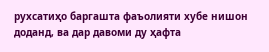рухсатиҳо баргашта фаъолияти хубе нишон доданд, ва дар давоми ду ҳафта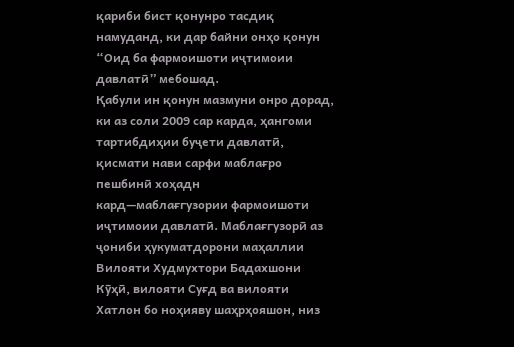қариби бист қонунро тасдиқ намуданд, ки дар байни онҳо қонун “Оид ба фармоишоти иҷтимоии давлатӣ” мебошад.
Қабули ин қонун мазмуни онро дорад, ки аз соли 2009 сар карда, ҳангоми тартибдиҳии буҷети давлатӣ, қисмати нави сарфи маблағро пешбинӣ хоҳадн кард—маблағгузории фармоишоти иҷтимоии давлатӣ. Маблағгузорӣ аз ҷониби ҳукуматдорони маҳаллии Вилояти Худмухтори Бадахшони Кӯҳӣ, вилояти Суғд ва вилояти Хатлон бо ноҳияву шаҳрҳояшон, низ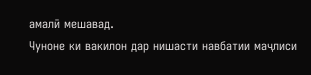амалӣ мешавад.
Чуноне ки вакилон дар нишасти навбатии маҷлиси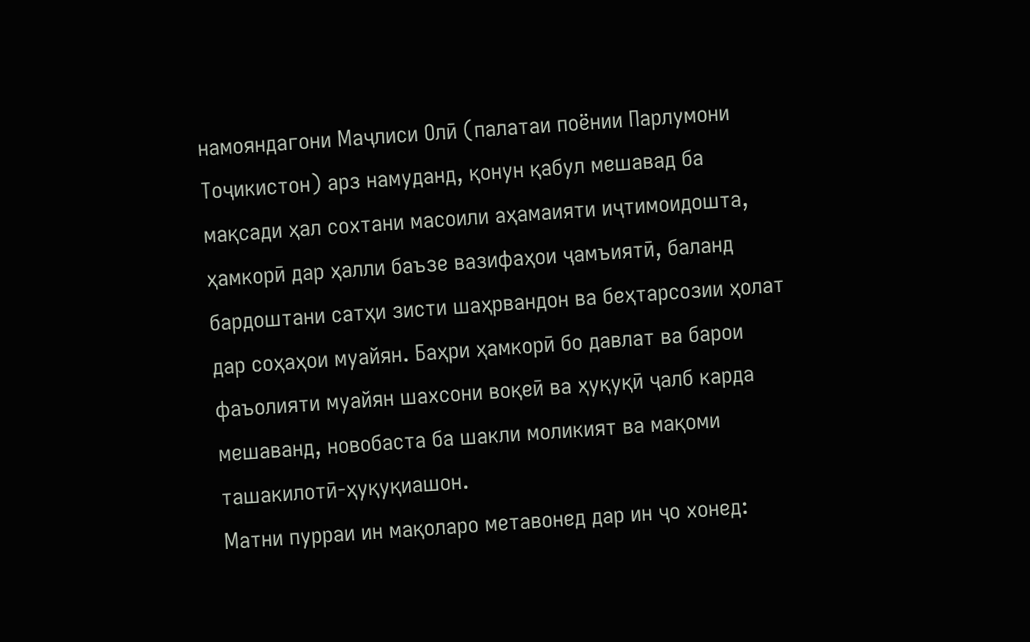намояндагони Маҷлиси Олӣ (палатаи поёнии Парлумони Тоҷикистон) арз намуданд, қонун қабул мешавад ба мақсади ҳал сохтани масоили аҳамаияти иҷтимоидошта, ҳамкорӣ дар ҳалли баъзе вазифаҳои ҷамъиятӣ, баланд бардоштани сатҳи зисти шаҳрвандон ва беҳтарсозии ҳолат дар соҳаҳои муайян. Баҳри ҳамкорӣ бо давлат ва барои фаъолияти муайян шахсони воқеӣ ва ҳуқуқӣ ҷалб карда мешаванд, новобаста ба шакли моликият ва мақоми ташакилотӣ-ҳуқуқиашон.
Матни пурраи ин мақоларо метавонед дар ин ҷо хонед: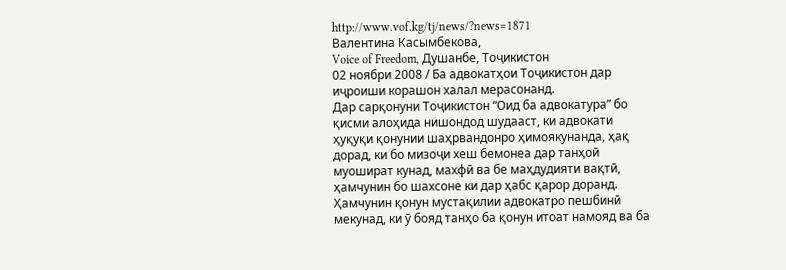http://www.vof.kg/tj/news/?news=1871
Валентина Касымбекова,
Voice of Freedom, Душанбе, Тоҷикистон
02 ноябри 2008 / Ба адвокатҳои Тоҷикистон дар иҷроиши корашон халал мерасонанд.
Дар сарқонуни Тоҷикистон “Оид ба адвокатура” бо қисми алоҳида нишондод шудааст, ки адвокати ҳуқуқи қонунии шаҳрвандонро ҳимоякунанда, ҳақ дорад, ки бо мизоҷи хеш бемонеа дар танҳоӣ муошират кунад, махфӣ ва бе маҳдудияти вақтӣ, ҳамчунин бо шахсоне ки дар ҳабс қарор доранд. Ҳамчунин қонун мустақилии адвокатро пешбинӣ мекунад, ки ӯ бояд танҳо ба қонун итоат намояд ва ба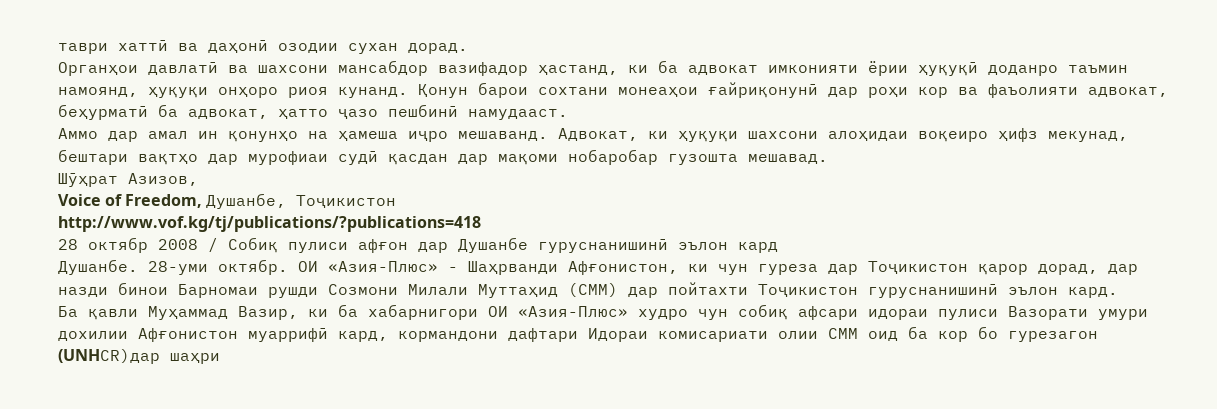таври хаттӣ ва даҳонӣ озодии сухан дорад.
Органҳои давлатӣ ва шахсони мансабдор вазифадор ҳастанд, ки ба адвокат имконияти ёрии ҳуқуқӣ доданро таъмин намоянд, ҳуқуқи онҳоро риоя кунанд. Қонун барои сохтани монеаҳои ғайриқонунӣ дар роҳи кор ва фаъолияти адвокат, беҳурматӣ ба адвокат, ҳатто ҷазо пешбинӣ намудааст.
Аммо дар амал ин қонунҳо на ҳамеша иҷро мешаванд. Адвокат, ки ҳуқуқи шахсони алоҳидаи воқеиро ҳифз мекунад, бештари вақтҳо дар мурофиаи судӣ қасдан дар мақоми нобаробар гузошта мешавад.
Шӯҳрат Азизов,
Voice of Freedom, Душанбе, Тоҷикистон
http://www.vof.kg/tj/publications/?publications=418
28 октябр 2008 / Собиқ пулиси афғон дар Душанбе гуруснанишинӣ эълон кард
Душанбе. 28-уми октябр. ОИ «Азия-Плюс» - Шаҳрванди Афғонистон, ки чун гуреза дар Тоҷикистон қарор дорад, дар назди бинои Барномаи рушди Созмони Милали Муттаҳид (СММ) дар пойтахти Тоҷикистон гуруснанишинӣ эълон кард.
Ба қавли Муҳаммад Вазир, ки ба хабарнигори ОИ «Азия-Плюс» худро чун собиқ афсари идораи пулиси Вазорати умури дохилии Афғонистон муаррифӣ кард, кормандони дафтари Идораи комисариати олии СММ оид ба кор бо гурезагон (UNHСR)дар шаҳри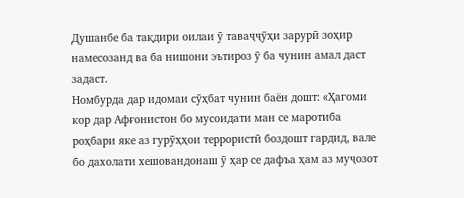Душанбе ба тақдири оилаи ӯ таваҷҷӯҳи зарурӣ зоҳир намесозанд ва ба нишони эътироз ӯ ба чунин амал даст задаст.
Номбурда дар идомаи сӯҳбат чунин баён дошт: «Ҳагоми кор дар Афғонистон бо мусоидати ман се маротиба роҳбари яке аз гурӯҳҳои террористӣ боздошт гардид, вале бо дахолати хешовандонаш ӯ ҳар се дафъа ҳам аз муҷозот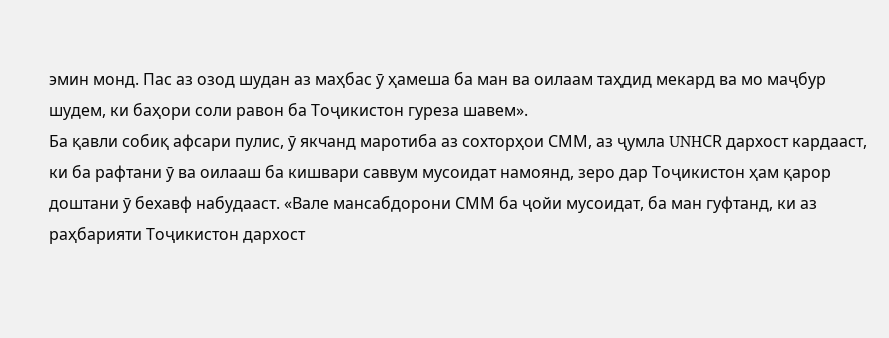эмин монд. Пас аз озод шудан аз маҳбас ӯ ҳамеша ба ман ва оилаам таҳдид мекард ва мо маҷбур шудем, ки баҳори соли равон ба Тоҷикистон гуреза шавем».
Ба қавли собиқ афсари пулис, ӯ якчанд маротиба аз сохторҳои СММ, аз ҷумла UNHСR дархост кардааст, ки ба рафтани ӯ ва оилааш ба кишвари саввум мусоидат намоянд, зеро дар Тоҷикистон ҳам қарор доштани ӯ бехавф набудааст. «Вале мансабдорони СММ ба ҷойи мусоидат, ба ман гуфтанд, ки аз раҳбарияти Тоҷикистон дархост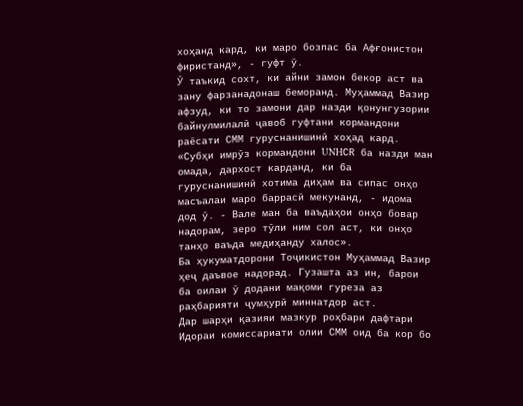хоҳанд кард, ки маро бозпас ба Афғонистон фиристанд», - гуфт ӯ.
Ӯ таъкид сохт, ки айни замон бекор аст ва зану фарзанадонаш беморанд. Муҳаммад Вазир афзуд, ки то замони дар назди қонунгузории байнулмилалӣ ҷавоб гуфтани кормандони раёсати СММ гуруснанишинӣ хоҳад кард. «Субҳи имрӯз кормандони UNHСR ба назди ман омада, дархост карданд, ки ба гуруснанишинӣ хотима диҳам ва сипас онҳо масъалаи маро баррасӣ мекунанд, - идома дод ӯ. - Вале ман ба ваъдаҳои онҳо бовар надорам, зеро тӯли ним сол аст, ки онҳо танҳо ваъда медиҳанду халос».
Ба ҳукуматдорони Тоҷикистон Муҳаммад Вазир ҳеҷ даъвое надорад. Гузашта аз ин, барои ба оилаи ӯ додани мақоми гуреза аз раҳбарияти ҷумҳурӣ миннатдор аст.
Дар шарҳи қазияи мазкур роҳбари дафтари Идораи комиссариати олии СММ оид ба кор бо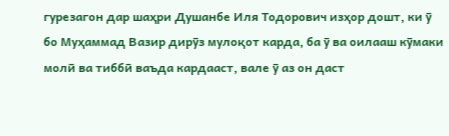гурезагон дар шаҳри Душанбе Иля Тодорович изҳор дошт, ки ӯ бо Муҳаммад Вазир дирӯз мулоқот карда, ба ӯ ва оилааш кӯмаки молӣ ва тиббӣ ваъда кардааст, вале ӯ аз он даст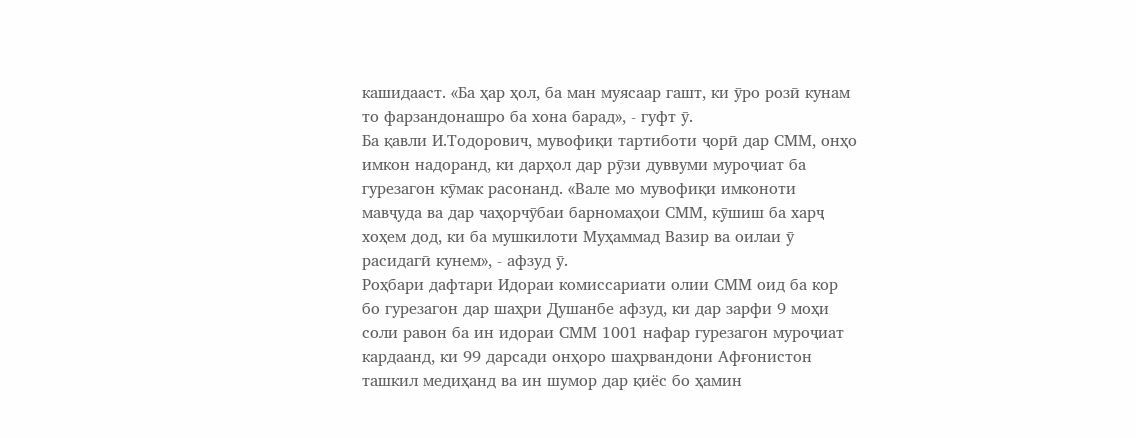кашидааст. «Ба ҳар ҳол, ба ман муясаар гашт, ки ӯро розӣ кунам то фарзандонашро ба хона барад», - гуфт ӯ.
Ба қавли И.Тодорович, мувофиқи тартиботи ҷорӣ дар СММ, онҳо имкон надоранд, ки дарҳол дар рӯзи дуввуми муроҷиат ба гурезагон кӯмак расонанд. «Вале мо мувофиқи имконоти мавҷуда ва дар чаҳорчӯбаи барномаҳои СММ, кӯшиш ба харҷ хоҳем дод, ки ба мушкилоти Муҳаммад Вазир ва оилаи ӯ расидагӣ кунем», - афзуд ӯ.
Роҳбари дафтари Идораи комиссариати олии СММ оид ба кор бо гурезагон дар шаҳри Душанбе афзуд, ки дар зарфи 9 моҳи соли равон ба ин идораи СММ 1001 нафар гурезагон муроҷиат кардаанд, ки 99 дарсади онҳоро шаҳрвандони Афғонистон ташкил медиҳанд ва ин шумор дар қиёс бо ҳамин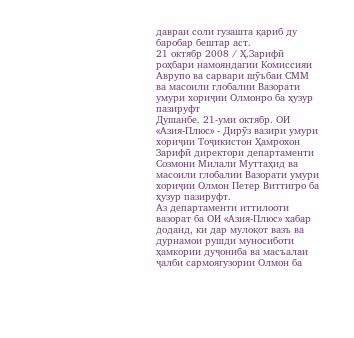давраи соли гузашта қариб ду баробар бештар аст.
21 октябр 2008 / Ҳ.Зарифӣ роҳбари намояндагии Комиссияи Аврупо ва сарвари шӯъбаи СММ ва масоили глобалии Вазорати умури хориҷии Олмонро ба ҳузур пазируфт
Душанбе. 21-уми октябр. ОИ «Азия-Плюс» - Дирӯз вазири умури хориҷии Тоҷикистон Ҳамрохон Зарифӣ директори департаменти Созмони Милали Муттаҳид ва масоили глобалии Вазорати умури хориҷии Олмон Петер Виттигро ба ҳузур пазируфт.
Аз департаменти иттилооти вазорат ба ОИ «Азия-Плюс» хабар доданд, ки дар мулоқот вазъ ва дурнамои рушди муносиботи ҳамкории дуҷониба ва масъалаи ҷалби сармоягузории Олмон ба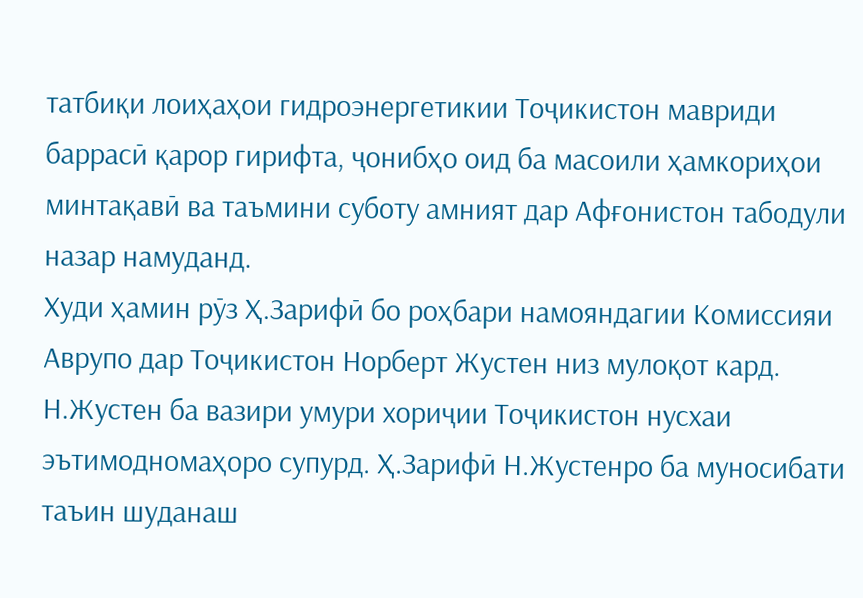татбиқи лоиҳаҳои гидроэнергетикии Тоҷикистон мавриди баррасӣ қарор гирифта, ҷонибҳо оид ба масоили ҳамкориҳои минтақавӣ ва таъмини суботу амният дар Афғонистон табодули назар намуданд.
Худи ҳамин рӯз Ҳ.Зарифӣ бо роҳбари намояндагии Комиссияи Аврупо дар Тоҷикистон Норберт Жустен низ мулоқот кард. Н.Жустен ба вазири умури хориҷии Тоҷикистон нусхаи эътимодномаҳоро супурд. Ҳ.Зарифӣ Н.Жустенро ба муносибати таъин шуданаш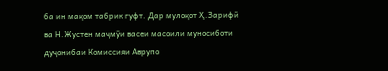ба ин мақом табрик гуфт. Дар мулоқот Ҳ.Зарифӣ ва Н.Жустен маҷмӯи васеи масоили муносиботи дуҷонибаи Комиссияи Аврупо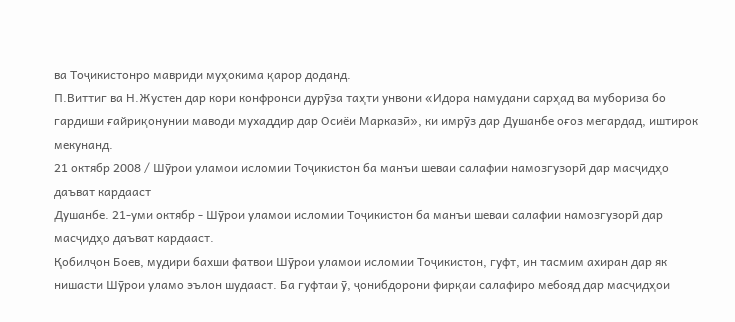ва Тоҷикистонро мавриди муҳокима қарор доданд.
П.Виттиг ва Н.Жустен дар кори конфронси дурӯза таҳти унвони «Идора намудани сарҳад ва мубориза бо гардиши ғайриқонунии маводи мухаддир дар Осиёи Марказӣ», ки имрӯз дар Душанбе оғоз мегардад, иштирок мекунанд.
21 октябр 2008 / Шӯрои уламои исломии Тоҷикистон ба манъи шеваи салафии намозгузорӣ дар масҷидҳо даъват кардааст
Душанбе. 21-уми октябр - Шӯрои уламои исломии Тоҷикистон ба манъи шеваи салафии намозгузорӣ дар масҷидҳо даъват кардааст.
Қобилҷон Боев, мудири бахши фатвои Шӯрои уламои исломии Тоҷикистон, гуфт, ин тасмим ахиран дар як нишасти Шӯрои уламо эълон шудааст. Ба гуфтаи ӯ, ҷонибдорони фирқаи салафиро мебояд дар масҷидҳои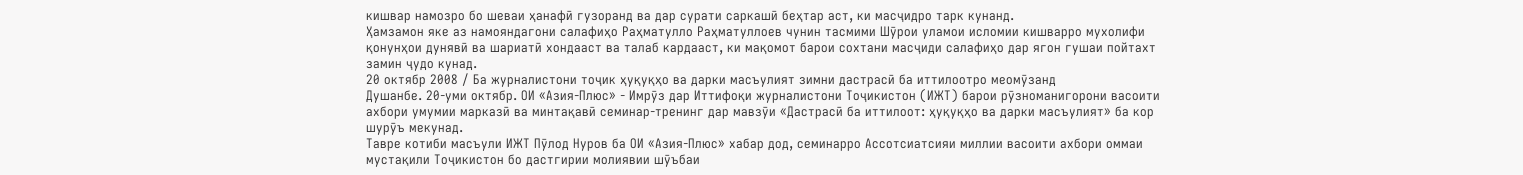кишвар намозро бо шеваи ҳанафӣ гузоранд ва дар сурати саркашӣ беҳтар аст, ки масҷидро тарк кунанд.
Ҳамзамон яке аз намояндагони салафиҳо Раҳматулло Раҳматуллоев чунин тасмими Шӯрои уламои исломии кишварро мухолифи қонунҳои дунявӣ ва шариатӣ хондааст ва талаб кардааст, ки мақомот барои сохтани масҷиди салафиҳо дар ягон гушаи пойтахт замин ҷудо кунад.
20 октябр 2008 / Ба журналистони тоҷик ҳуқуқҳо ва дарки масъулият зимни дастрасӣ ба иттилоотро меомӯзанд
Душанбе. 20-уми октябр. ОИ «Азия-Плюс» - Имрӯз дар Иттифоқи журналистони Тоҷикистон (ИЖТ) барои рӯзноманигорони васоити ахбори умумии марказӣ ва минтақавӣ семинар-тренинг дар мавзӯи «Дастрасӣ ба иттилоот: ҳуқуқҳо ва дарки масъулият» ба кор шурӯъ мекунад.
Тавре котиби масъули ИЖТ Пӯлод Нуров ба ОИ «Азия-Плюс» хабар дод, семинарро Ассотсиатсияи миллии васоити ахбори оммаи мустақили Тоҷикистон бо дастгирии молиявии шӯъбаи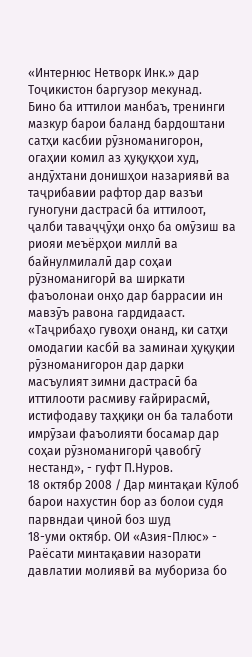«Интернюс Нетворк Инк.» дар Тоҷикистон баргузор мекунад.
Бино ба иттилои манбаъ, тренинги мазкур барои баланд бардоштани сатҳи касбии рӯзноманигорон, огаҳии комил аз ҳуқуқҳои худ, андӯхтани донишҳои назариявӣ ва таҷрибавии рафтор дар вазъи гуногуни дастрасӣ ба иттилоот, ҷалби таваҷҷӯҳи онҳо ба омӯзиш ва риояи меъёрҳои миллӣ ва байнулмилалӣ дар соҳаи рӯзноманигорӣ ва ширкати фаъолонаи онҳо дар баррасии ин мавзӯъ равона гардидааст.
«Таҷрибаҳо гувоҳи онанд, ки сатҳи омодагии касбӣ ва заминаи ҳуқуқии рӯзноманигорон дар дарки масъулият зимни дастрасӣ ба иттилооти расмиву ғайрирасмӣ, истифодаву таҳқиқи он ба талаботи имрӯзаи фаъолияти босамар дар соҳаи рӯзноманигорӣ ҷавобгӯ нестанд», - гуфт П.Нуров.
18 октябр 2008 / Дар минтақаи Кӯлоб барои нахустин бор аз болои судя парвндаи ҷиноӣ боз шуд
18-уми октябр. ОИ «Азия-Плюс» - Раёсати минтақавии назорати давлатии молиявӣ ва мубориза бо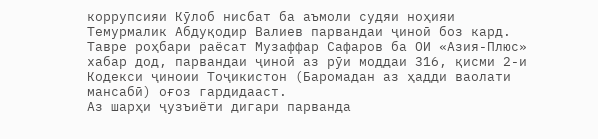коррупсияи Кӯлоб нисбат ба аъмоли судяи ноҳияи Темурмалик Абдуқодир Валиев парвандаи ҷиноӣ боз кард.
Тавре роҳбари раёсат Музаффар Сафаров ба ОИ «Азия-Плюс» хабар дод, парвандаи ҷиноӣ аз рӯи моддаи 316, қисми 2-и Кодекси ҷиноии Тоҷикистон (Баромадан аз ҳадди ваолати мансабӣ) оғоз гардидааст.
Аз шарҳи ҷузъиёти дигари парванда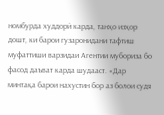номбурда худдорӣ карда, танҳо изҳор дошт, ки барои гузаронидани тафтиш муфаттиши варзидаи Агентии мубориза бо фасод даъват карда шудааст. «Дар минтақа барои нахустин бор аз болои судя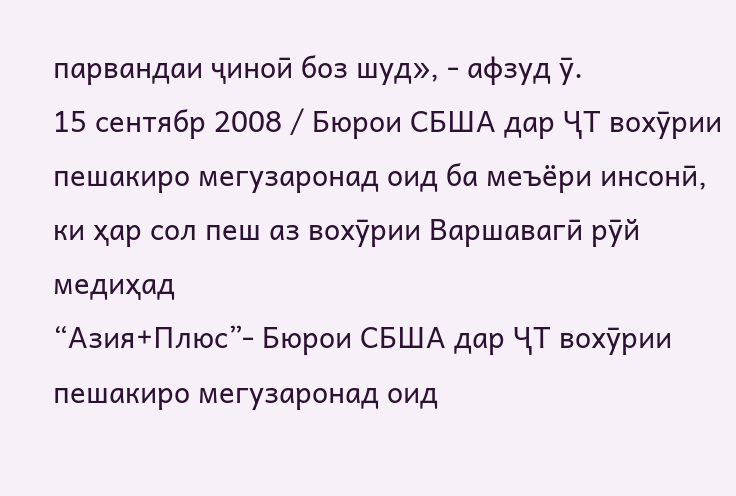парвандаи ҷиноӣ боз шуд», - афзуд ӯ.
15 сентябр 2008 / Бюрои СБША дар ҶТ вохӯрии пешакиро мегузаронад оид ба меъёри инсонӣ, ки ҳар сол пеш аз вохӯрии Варшавагӣ рӯй медиҳад
“Азия+Плюс”- Бюрои СБША дар ҶТ вохӯрии пешакиро мегузаронад оид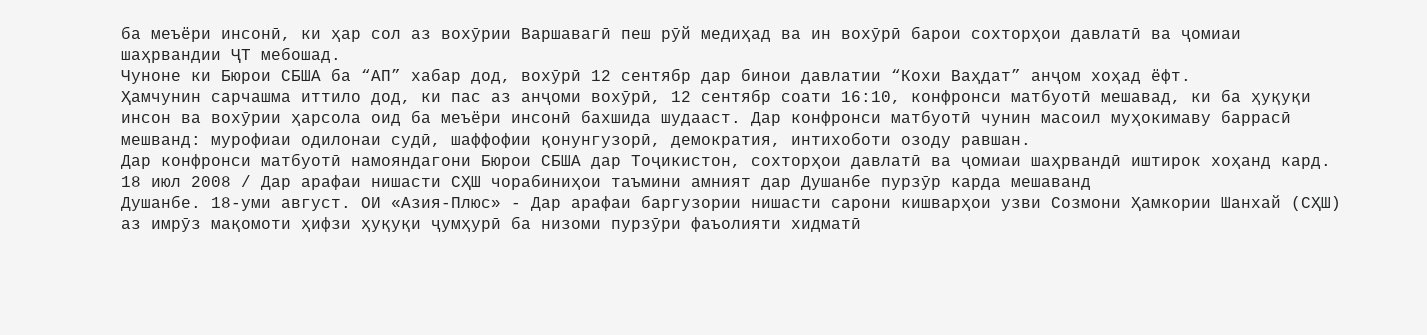ба меъёри инсонӣ, ки ҳар сол аз вохӯрии Варшавагӣ пеш рӯй медиҳад ва ин вохӯрӣ барои сохторҳои давлатӣ ва ҷомиаи шаҳрвандии ҶТ мебошад.
Чуноне ки Бюрои СБША ба “АП” хабар дод, вохӯрӣ 12 сентябр дар бинои давлатии “Кохи Ваҳдат” анҷом хоҳад ёфт.
Ҳамчунин сарчашма иттило дод, ки пас аз анҷоми вохӯрӣ, 12 сентябр соати 16:10, конфронси матбуотӣ мешавад, ки ба ҳуқуқи инсон ва вохӯрии ҳарсола оид ба меъёри инсонӣ бахшида шудааст. Дар конфронси матбуотӣ чунин масоил муҳокимаву баррасӣ мешванд: мурофиаи одилонаи судӣ, шаффофии қонунгузорӣ, демократия, интихоботи озоду равшан.
Дар конфронси матбуотӣ намояндагони Бюрои СБША дар Тоҷикистон, сохторҳои давлатӣ ва ҷомиаи шаҳрвандӣ иштирок хоҳанд кард.
18 июл 2008 / Дар арафаи нишасти СҲШ чорабиниҳои таъмини амният дар Душанбе пурзӯр карда мешаванд
Душанбе. 18-уми август. ОИ «Азия-Плюс» - Дар арафаи баргузории нишасти сарони кишварҳои узви Созмони Ҳамкории Шанхай (СҲШ) аз имрӯз мақомоти ҳифзи ҳуқуқи ҷумҳурӣ ба низоми пурзӯри фаъолияти хидматӣ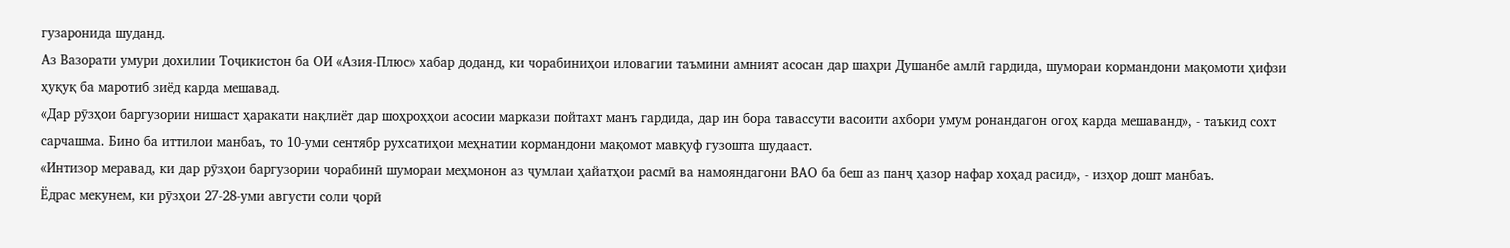гузаронида шуданд.
Аз Вазорати умури дохилии Тоҷикистон ба ОИ «Азия-Плюс» хабар доданд, ки чорабиниҳои иловагии таъмини амният асосан дар шаҳри Душанбе амлӣ гардида, шумораи кормандони мақомоти ҳифзи ҳуқуқ ба маротиб зиёд карда мешавад.
«Дар рӯзҳои баргузории нишаст ҳаракати нақлиёт дар шоҳроҳҳои асосии маркази пойтахт манъ гардида, дар ин бора тавассути васоити ахбори умум ронандагон огоҳ карда мешаванд», - таъкид сохт сарчашма. Бино ба иттилои манбаъ, то 10-уми сентябр рухсатиҳои меҳнатии кормандони мақомот мавқуф гузошта шудааст.
«Интизор меравад, ки дар рӯзҳои баргузории чорабинӣ шумораи меҳмонон аз ҷумлаи ҳайатҳои расмӣ ва намояндагони ВАО ба беш аз панҷ ҳазор нафар хоҳад расид», - изҳор дошт манбаъ.
Ёдрас мекунем, ки рӯзҳои 27-28-уми августи соли ҷорӣ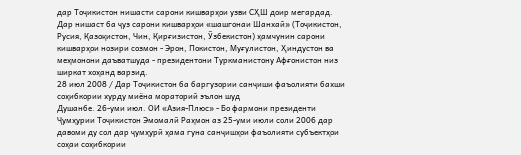дар Тоҷикистон нишасти сарони кишварҳои узви СҲШ доир мегардад. Дар нишаст ба ҷуз сарони кишварҳои «шашгонаи Шанхай» (Тоҷикистон, Русия, Қазоқистон, Чин, Қирғизистон, Ӯзбекистон) ҳамчунин сарони кишварҳои нозири созмон - Эрон, Покистон, Муғулистон, Ҳиндустон ва меҳмонони даъватшуда - президентони Туркманистону Афғонистон низ ширкат хоҳанд варзид.
28 июл 2008 / Дар Тоҷикистон ба баргузории санҷиши фаъолияти бахши соҳибкории хурду миёна мораторий эълон шуд
Душанбе. 26-уми июл. ОИ «Азия-Плюс» - Бо фармони президенти Ҷумҳурии Тоҷикистон Эмомалӣ Раҳмон аз 25-уми июли соли 2006 дар давоми ду сол дар ҷумҳурӣ ҳама гуна санҷишҳои фаъолияти субъектҳои соҳаи соҳибкории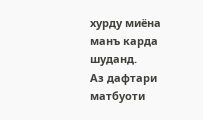хурду миёна манъ карда шуданд.
Аз дафтари матбуоти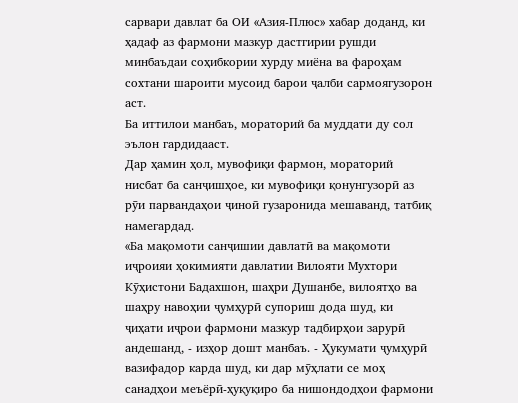сарвари давлат ба ОИ «Азия-Плюс» хабар доданд, ки ҳадаф аз фармони мазкур дастгирии рушди минбаъдаи соҳибкории хурду миёна ва фароҳам сохтани шароити мусоид барои ҷалби сармоягузорон аст.
Ба иттилои манбаъ, мораторий ба муддати ду сол эълон гардидааст.
Дар ҳамин ҳол, мувофиқи фармон, мораторий нисбат ба санҷишҳое, ки мувофиқи қонунгузорӣ аз рӯи парвандаҳои ҷиноӣ гузаронида мешаванд, татбиқ намегардад.
«Ба мақомоти санҷишии давлатӣ ва мақомоти иҷроияи ҳокимияти давлатии Вилояти Мухтори Кӯҳистони Бадахшон, шаҳри Душанбе, вилоятҳо ва шаҳру навоҳии ҷумҳурӣ супориш дода шуд, ки ҷиҳати иҷрои фармони мазкур тадбирҳои зарурӣ андешанд, - изҳор дошт манбаъ. - Ҳукумати ҷумҳурӣ вазифадор карда шуд, ки дар мӯҳлати се моҳ санадҳои меъёрӣ-ҳуқуқиро ба нишондодҳои фармони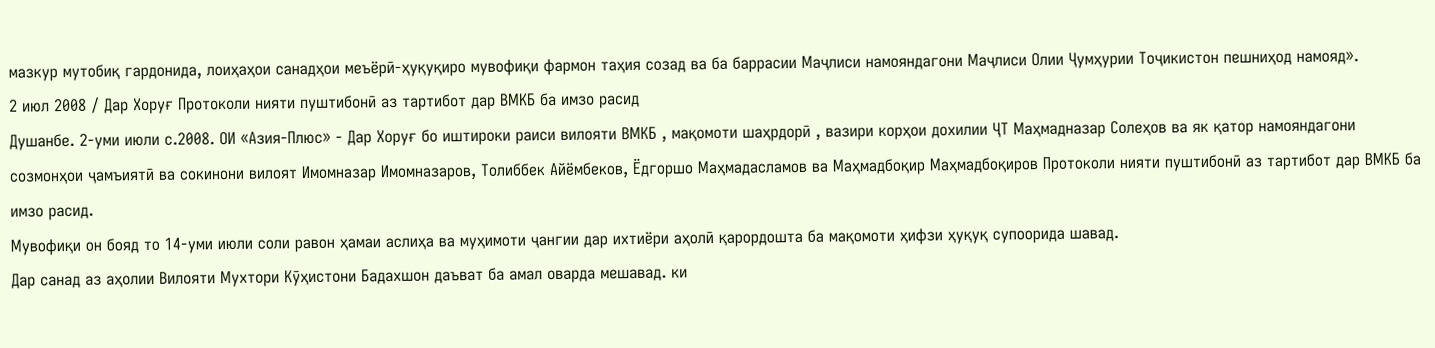мазкур мутобиқ гардонида, лоиҳаҳои санадҳои меъёрӣ-ҳуқуқиро мувофиқи фармон таҳия созад ва ба баррасии Маҷлиси намояндагони Маҷлиси Олии Ҷумҳурии Тоҷикистон пешниҳод намояд».
2 июл 2008 / Дар Хоруғ Протоколи нияти пуштибонӣ аз тартибот дар ВМКБ ба имзо расид
Душанбе. 2-уми июли с.2008. ОИ «Азия-Плюс» - Дар Хоруғ бо иштироки раиси вилояти ВМКБ , мақомоти шаҳрдорӣ , вазири корҳои дохилии ҶТ Маҳмадназар Солеҳов ва як қатор намояндагони созмонҳои ҷамъиятӣ ва сокинони вилоят Имомназар Имомназаров, Толиббек Айёмбеков, Ёдгоршо Маҳмадасламов ва Маҳмадбоқир Маҳмадбоқиров Протоколи нияти пуштибонӣ аз тартибот дар ВМКБ ба имзо расид.
Мувофиқи он бояд то 14-уми июли соли равон ҳамаи аслиҳа ва муҳимоти ҷангии дар ихтиёри аҳолӣ қарордошта ба мақомоти ҳифзи ҳуқуқ супоорида шавад.
Дар санад аз аҳолии Вилояти Мухтори Кӯҳистони Бадахшон даъват ба амал оварда мешавад. ки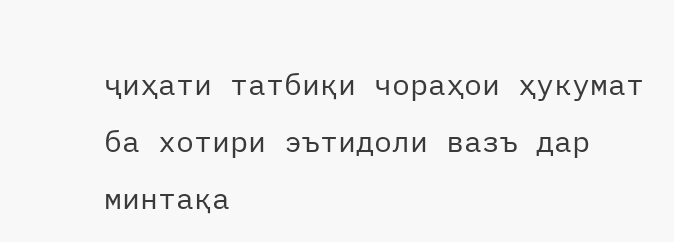ҷиҳати татбиқи чораҳои ҳукумат ба хотири эътидоли вазъ дар минтақа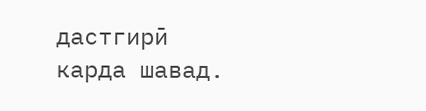дастгирӣ карда шавад.